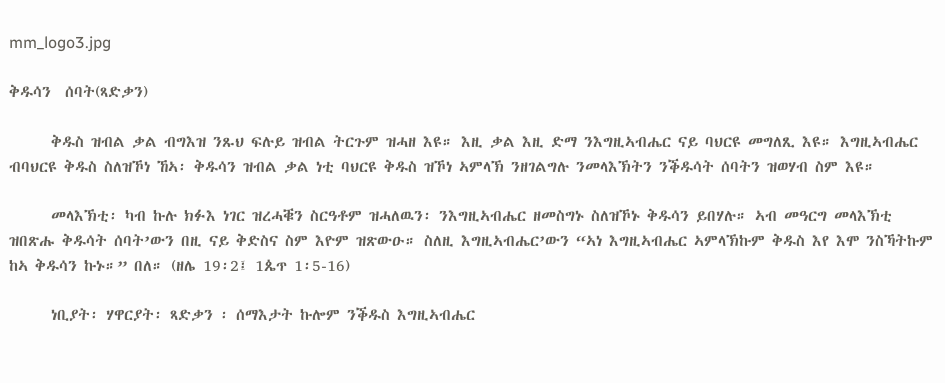mm_logo3.jpg

ቅዱሳን  ሰባት(ጻድቃን)

      ቅዱስ ዝብል ቃል ብግእዝ ንጹህ ፍሉይ ዝብል ትርጉም ዝሓዘ እዩ። እዚ ቃል እዚ ድማ ንእግዚኣብሔር ናይ ባህርዩ መግለጺ እዩ። እግዚኣብሔር ብባህርዩ ቅዱስ ስለዝኾነ ኸኣ፡ ቅዱሳን ዝብል ቃል ነቲ ባህርዩ ቅዱስ ዝኾነ ኣምላኽ ንዘገልግሉ ንመላእኽትን ንቕዱሳት ሰባትን ዝወሃብ ስም እዩ።

      መላእኽቲ፡ ካብ ኩሉ ክፉእ ነገር ዝረሓቑን ስርዓቶም ዝሓለዉን፡ ንእግዚኣብሔር ዘመስግኑ ስለዝኾኑ ቅዱሳን ይበሃሉ። ኣብ መዓርግ መላእኽቲ ዝበጽሑ ቅዱሳት ሰባት’ውን በዚ ናይ ቅድስና ስም እዮም ዝጽውዑ። ስለዚ እግዚኣብሔር’ውን “ኣነ እግዚኣብሔር ኣምላኽኩም ቅዱስ እየ እሞ ንስኻትኩም ከኣ ቅዱሳን ኩኑ።” በለ። (ዘሌ 19፡2፤ 1ጴጥ 1፡5-16)

      ነቢያት፡ ሃዋርያት፡ ጻድቃን ፡ ሰማእታት ኩሎም ንቕዱስ እግዚኣብሔር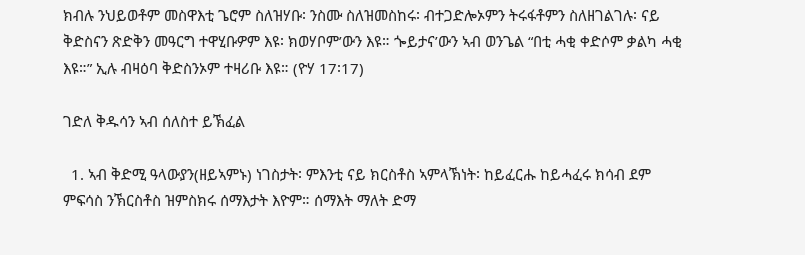ክብሉ ንህይወቶም መስዋእቲ ጌሮም ስለዝሃቡ፡ ንስሙ ስለዝመስከሩ፡ ብተጋድሎኦምን ትሩፋቶምን ስለዘገልገሉ፡ ናይ ቅድስናን ጽድቅን መዓርግ ተዋሂቡዎም እዩ፡ ክወሃቦም’ውን እዩ። ጐይታና’ውን ኣብ ወንጌል “በቲ ሓቂ ቀድሶም ቃልካ ሓቂ እዩ።” ኢሉ ብዛዕባ ቅድስንኦም ተዛሪቡ እዩ። (ዮሃ 17፡17)

ገድለ ቅዱሳን ኣብ ሰለስተ ይኽፈል

  1. ኣብ ቅድሚ ዓላውያን(ዘይኣምኑ) ነገስታት፡ ምእንቲ ናይ ክርስቶስ ኣምላኽነት፡ ከይፈርሑ ከይሓፈሩ ክሳብ ደም ምፍሳስ ንኽርስቶስ ዝምስክሩ ሰማእታት እዮም። ሰማእት ማለት ድማ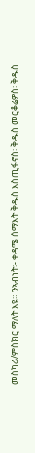መስካሪ/ምስክር ማለት እዩ። ንኣብነት፡- ቀዳሜ ሰማእት ቅዱስ እስጢፋኖስ፡ ቅዱስ መርቆሬዎስ፡ ቅዱስ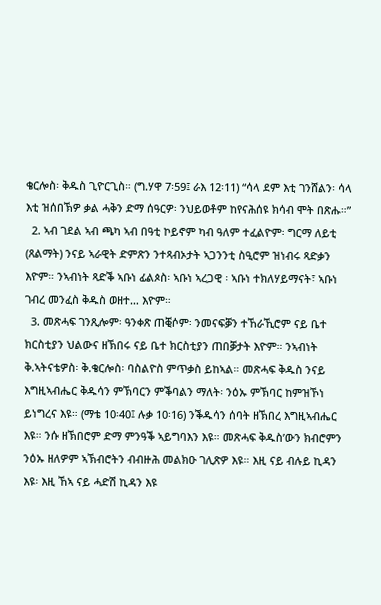ቄርሎስ፡ ቅዱስ ጊዮርጊስ። (ግ.ሃዋ 7፡59፤ ራእ 12፡11) “ሳላ ደም እቲ ገንሸልን፡ ሳላ እቲ ዝሰበኽዎ ቃል ሓቅን ድማ ሰዓርዎ፡ ንህይወቶም ከየናሕሰዩ ክሳብ ሞት በጽሑ።”
  2. ኣብ ገደል ኣብ ጫካ ኣብ በዓቲ ኮይኖም ካብ ዓለም ተፈልዮም፡ ግርማ ለይቲ (ጸልማት) ንናይ ኣራዊት ድምጽን ንተጻብኦታት ኣጋንንቲ ስዒሮም ዝነብሩ ጻድቃን እዮም። ንኣብነት ጻድቕ ኣቡነ ፊልጶስ፡ ኣቡነ ኣረጋዊ ፡ ኣቡነ ተክለሃይማናት፣ ኣቡነ ገብረ መንፈስ ቅዱስ ወዘተ… እዮም።
  3. መጽሓፍ ገንጺሎም፡ ዓንቀጽ ጠቒሶም፡ ንመናፍቓን ተኸራኺሮም ናይ ቤተ ክርስቲያን ህልውና ዘኽበሩ ናይ ቤተ ክርስቲያን ጠበቓታት እዮም። ንኣብነት ቅ.ኣትናቴዎስ፡ ቅ.ቄርሎስ፡ ባስልዮስ ምጥቃስ ይከኣል። መጽሓፍ ቅዱስ ንናይ እግዚኣብሔር ቅዱሳን ምኽባርን ምቕባልን ማለት፡ ንዕኡ ምኽባር ከምዝኾነ ይነግረና እዩ። (ማቴ 10፡40፤ ሉቃ 10፡16) ንቕዱሳን ሰባት ዘኽበረ እግዚኣብሔር እዩ። ንሱ ዘኽበሮም ድማ ምንዓቕ ኣይግባእን እዩ። መጽሓፍ ቅዱስ’ውን ክብሮምን ንዕኡ ዘለዎም ኣኽብሮትን ብብዙሕ መልክዑ ገሊጽዎ እዩ። እዚ ናይ ብሉይ ኪዳን እዩ፡ እዚ ኸኣ ናይ ሓድሽ ኪዳን እዩ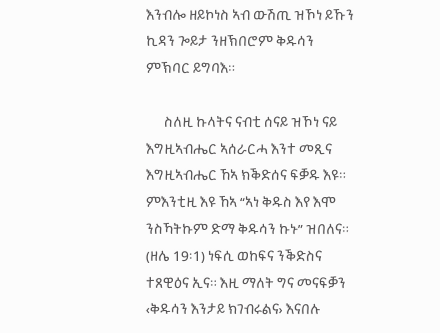እንብሎ ዘይኮነስ ኣብ ውሽጢ ዝኾነ ይኹን ኪዳን ጐይታ ንዘኽበሮም ቅዱሳን ምኽባር ይግባእ።

      ስለዚ ኩላትና ናብቲ ሰናይ ዝኾነ ናይ እግዚኣብሔር ኣሰራርሓ እንተ መጺና እግዚኣብሔር ኸኣ ክቕድሰና ፍቓዱ እዩ። ምእንቲዚ እዩ ኸኣ “ኣነ ቅዱስ እየ እሞ ንስኻትኩም ድማ ቅዱሳን ኩኑ” ዝበለና። (ዘሌ 19፡1) ነፍሲ ወከፍና ንቕድስና ተጸዊዕና ኢና። እዚ ማለት ግና መናፍቓን ‹ቅዱሳን እንታይ ክገብሩልና› እናበሉ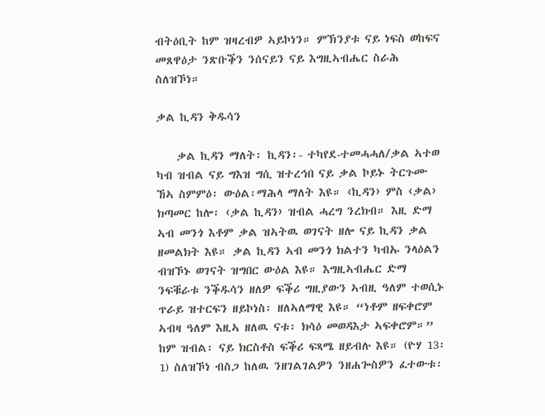ብትዕቢት ከም ዝዛረብዎ ኣይኮነን። ምኽንያቱ ናይ ነፍስ ወከፍና መጸዋዕታ ንጽቡቕን ንሰናይን ናይ እግዚኣብሔር ስራሕ ስለዝኾነ።

ቃል ኪዳን ቅዱሳን

    ቃል ኪዳን ማለት፡ ኪዳን፡- ተካየደ-ተመሓሓለ/ቃል ኣተወ ካብ ዝብል ናይ ግእዝ ግሲ ዝተረኅበ ናይ ቃል ኮይኑ ትርጉሙ ኸኣ ስምምዕ፡ ውዕል፡ማሕላ ማለት እዩ። ‹ኪዳን› ምስ ‹ቃል› ክጣመር ከሎ፡ ‹ቃል ኪዳን› ዝብል ሓረግ ንረክብ። እዚ ድማ ኣብ መንጎ እቶም ቃል ዝኣትዉ ወገናት ዘሎ ናይ ኪዳን ቃል ዘመልክት እዩ። ቃል ኪዳን ኣብ መንጎ ክልተን ካብኡ ንላዕልን ብዝኾኑ ወገናት ዝግበር ውዕል እዩ። እግዚኣብሔር ድማ ንፍቑራቱ ንቕዱሳን ዘለዎ ፍቕሪ ግዚያውን ኣብዚ ዓለም ተወሲኑ ጥራይ ዝተርፍን ዘይኮነስ፡ ዘለኣለማዊ እዩ። “ነቶም ዘፍቀሮም ኣብዛ ዓለም እዚኣ ዘለዉ ናቱ፡ ክሳዕ መወዳእታ ኣፍቀሮም።” ከም ዝብል፡ ናይ ክርስቶስ ፍቕሪ ፍጻሜ ዘይብሉ እዩ። (ዮሃ 13፡1) ስለዝኾነ ብስጋ ከለዉ ንዘገልገልዎን ንዘሐጐስዎን ፈተውቱ፡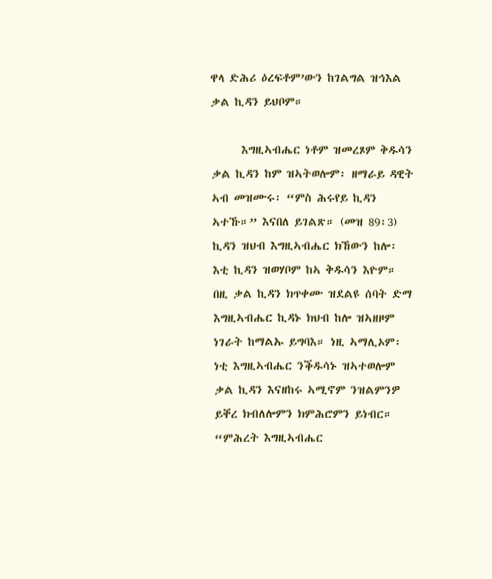ዋላ ድሕሪ ዕረፍቶም’ውን ከገልግል ዝኅእል ቃል ኪዳን ይህቦም።

      እግዚኣብሔር ነቶም ዝመረጾም ቅዱሳን ቃል ኪዳን ከም ዝኣትወሎም፡ ዘማራይ ዳዊት ኣብ መዝሙሩ፡ “ምስ ሕሩየይ ኪዳን ኣተኹ።” እናበለ ይገልጽ። (መዝ 89፡3) ኪዳን ዝህብ እግዚኣብሔር ክኸውን ከሎ፡ እቲ ኪዳን ዝወሃቦም ከኣ ቅዱሳን እዮም። በዚ ቃል ኪዳን ክጥቀሙ ዝደልዩ ሰባት ድማ እግዚኣብሔር ኪዳኑ ክህብ ከሎ ዝኣዘዞም ነገራት ከማልኡ ይግባእ። ነዚ ኣማሊኦም፡ ነቲ እግዚኣብሔር ንቕዱሳኑ ዝኣተወሎም ቃል ኪዳን እናዘከሩ ኣሚኖም ንዝልምንዎ ይቐረ ክብለሎምን ክምሕሮምን ይነብር። “ምሕረት እግዚኣብሔር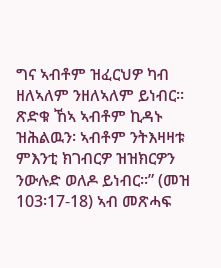ግና ኣብቶም ዝፈርህዎ ካብ ዘለኣለም ንዘለኣለም ይነብር። ጽድቁ ኸኣ ኣብቶም ኪዳኑ ዝሕልዉን፡ ኣብቶም ንትእዛዛቱ ምእንቲ ክገብርዎ ዝዝክርዎን ንውሉድ ወለዶ ይነብር።” (መዝ 103፡17-18) ኣብ መጽሓፍ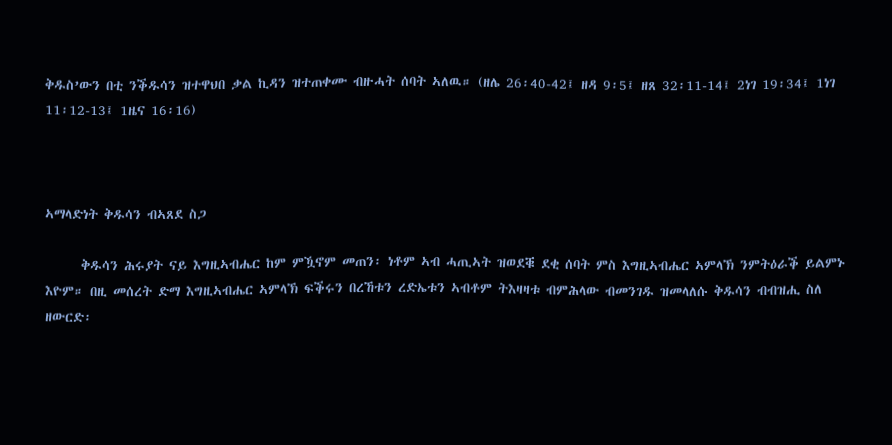ቅዱስ’ውን በቲ ንቕዱሳን ዝተዋህበ ቃል ኪዳን ዝተጠቀሙ ብዙሓት ሰባት ኣለዉ። (ዘሌ 26፡40-42፤ ዘዳ 9፡5፤ ዘጸ 32፡11-14፤ 2ነገ 19፡34፤ 1ነገ 11፡12-13፤ 1ዜና 16፡16)



ኣማላድነት ቅዱሳን ብኣጸደ ስጋ

      ቅዱሳን ሕሩያት ናይ እግዚኣብሔር ከም ምዃኖም መጠን፡ ነቶም ኣብ ሓጢኣት ዝወደቑ ደቂ ሰባት ምስ እግዚኣብሔር ኣምላኽ ንምትዕራቕ ይልምኑ እዮም። በዚ መሰረት ድማ እግዚኣብሔር ኣምላኽ ፍቕሩን በረኸቱን ረድኤቱን ኣብቶም ትእዛዛቱ ብምሕላው ብመንገዱ ዝመላለሱ ቅዱሳን ብብዝሒ ስለ ዘውርድ፡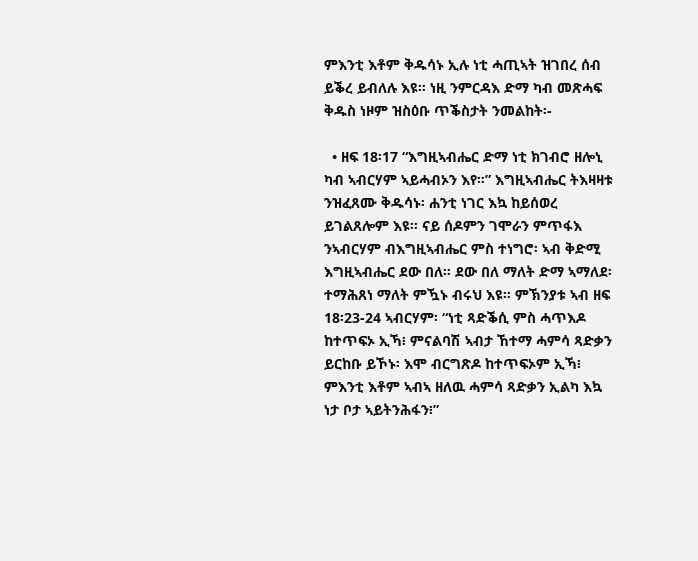ምእንቲ እቶም ቅዱሳኑ ኢሉ ነቲ ሓጢኣት ዝገበረ ሰብ ይቕረ ይብለሉ እዩ። ነዚ ንምርዳእ ድማ ካብ መጽሓፍ ቅዱስ ነዞም ዝስዕቡ ጥቕስታት ንመልከት፡-

  • ዘፍ 18፡17 “እግዚኣብሔር ድማ ነቲ ክገብሮ ዘሎኒ ካብ ኣብርሃም ኣይሓብኦን እየ።” እግዚኣብሔር ትእዛዛቱ ንዝፈጸሙ ቅዱሳኑ፡ ሐንቲ ነገር እኳ ከይሰወረ ይገልጸሎም እዩ። ናይ ሰዶምን ገሞራን ምጥፋእ ንኣብርሃም ብእግዚኣብሔር ምስ ተነግሮ፡ ኣብ ቅድሚ እግዚኣብሔር ደው በለ። ደው በለ ማለት ድማ ኣማለደ፡ ተማሕጸነ ማለት ምዃኑ ብሩህ እዩ። ምኽንያቱ ኣብ ዘፍ 18፡23-24 ኣብርሃም፡ “ነቲ ጻድቕሲ ምስ ሓጥእዶ ከተጥፍኦ ኢኻ፧ ምናልባሽ ኣብታ ኸተማ ሓምሳ ጻድቃን ይርከቡ ይኾኑ፡ እሞ ብርግጽዶ ከተጥፍኦም ኢኻ፧ ምእንቲ እቶም ኣብኣ ዘለዉ ሓምሳ ጻድቃን ኢልካ እኳ ነታ ቦታ ኣይትንሕፋን፧”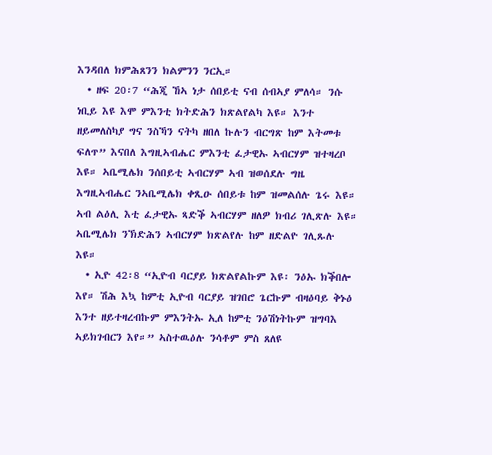እንዳበለ ክምሕጸንን ክልምንን ንርኢ።
  • ዘፍ 20፡7 “ሕጂ ኸኣ ነታ ሰበይቲ ናብ ሰብኣያ ምለሳ። ንሱ ነቢይ እዩ እሞ ምእንቲ ክትድሕን ክጽልየልካ እዩ። እንተ ዘይመለስካያ ግና ንስኻን ናትካ ዘበለ ኩሉን ብርግጽ ከም እትመቱ ፍለጥ” እናበለ እግዚኣብሔር ምእንቲ ፈታዊኡ ኣብርሃም ዝተዛረቦ እዩ። ኣቤሚሌክ ንሰበይቲ ኣብርሃም ኣብ ዝወሰደሉ ግዜ እግዚኣብሔር ንኣቤሚሌክ ቀጺዑ ሰበይቱ ከም ዝመልሰሉ ጌሩ እዩ። ኣብ ልዕሊ እቲ ፈታዊኡ ጻድቕ ኣብርሃም ዘለዎ ክብሪ ገሊጽሉ እዩ። ኣቤሚሌክ ንኽድሕን ኣብርሃም ክጽልየሉ ከም ዘድልዮ ገሊጹሉ እዩ።
  • ኢዮ 42፡8 “ኢዮብ ባርያይ ክጽልየልኩም እዩ፡ ንዕኡ ክቕበሎ እየ። ሽሕ እኳ ከምቲ ኢዮብ ባርያይ ዝገበሮ ጌርኩም ብዛዕባይ ቅኑዕ እንተ ዘይተዛረብኩም ምእንትኡ ኢለ ከምቲ ንዕሽነትኩም ዝግባእ ኣይክገብርን እየ።” ኣስተዉዕሉ ንሳቶም ምስ ጸለዩ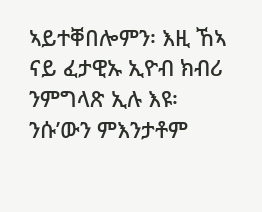ኣይተቐበሎምን፡ እዚ ኸኣ ናይ ፈታዊኡ ኢዮብ ክብሪ ንምግላጽ ኢሉ እዩ፡ ንሱ’ውን ምእንታቶም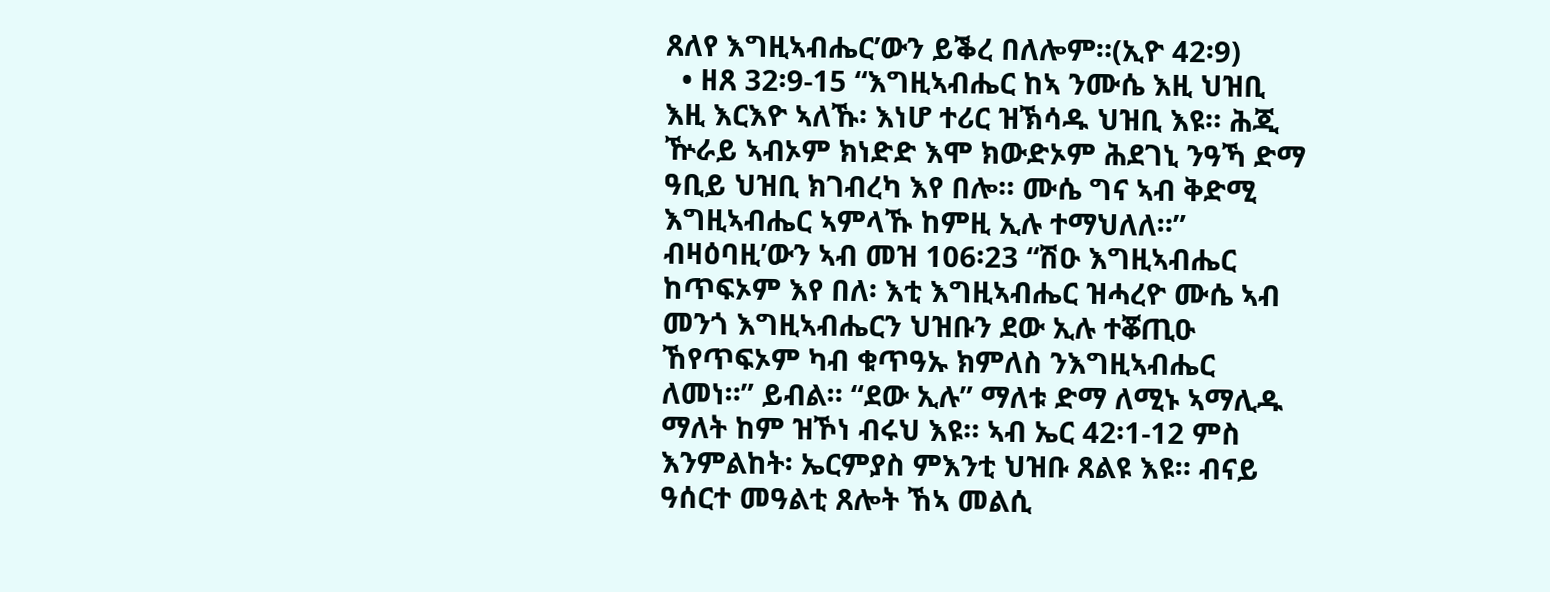ጸለየ እግዚኣብሔር’ውን ይቕረ በለሎም።(ኢዮ 42፡9)
  • ዘጸ 32፡9-15 “እግዚኣብሔር ከኣ ንሙሴ እዚ ህዝቢ እዚ እርእዮ ኣለኹ፡ እነሆ ተሪር ዝኽሳዱ ህዝቢ እዩ። ሕጂ ዅራይ ኣብኦም ክነድድ እሞ ክውድኦም ሕደገኒ ንዓኻ ድማ ዓቢይ ህዝቢ ክገብረካ እየ በሎ። ሙሴ ግና ኣብ ቅድሚ እግዚኣብሔር ኣምላኹ ከምዚ ኢሉ ተማህለለ።” ብዛዕባዚ’ውን ኣብ መዝ 106፡23 “ሽዑ እግዚኣብሔር ከጥፍኦም እየ በለ፡ እቲ እግዚኣብሔር ዝሓረዮ ሙሴ ኣብ መንጎ እግዚኣብሔርን ህዝቡን ደው ኢሉ ተቖጢዑ ኸየጥፍኦም ካብ ቁጥዓኡ ክምለስ ንእግዚኣብሔር ለመነ።” ይብል። “ደው ኢሉ” ማለቱ ድማ ለሚኑ ኣማሊዱ ማለት ከም ዝኾነ ብሩህ እዩ። ኣብ ኤር 42፡1-12 ምስ እንምልከት፡ ኤርምያስ ምእንቲ ህዝቡ ጸልዩ እዩ። ብናይ ዓሰርተ መዓልቲ ጸሎት ኸኣ መልሲ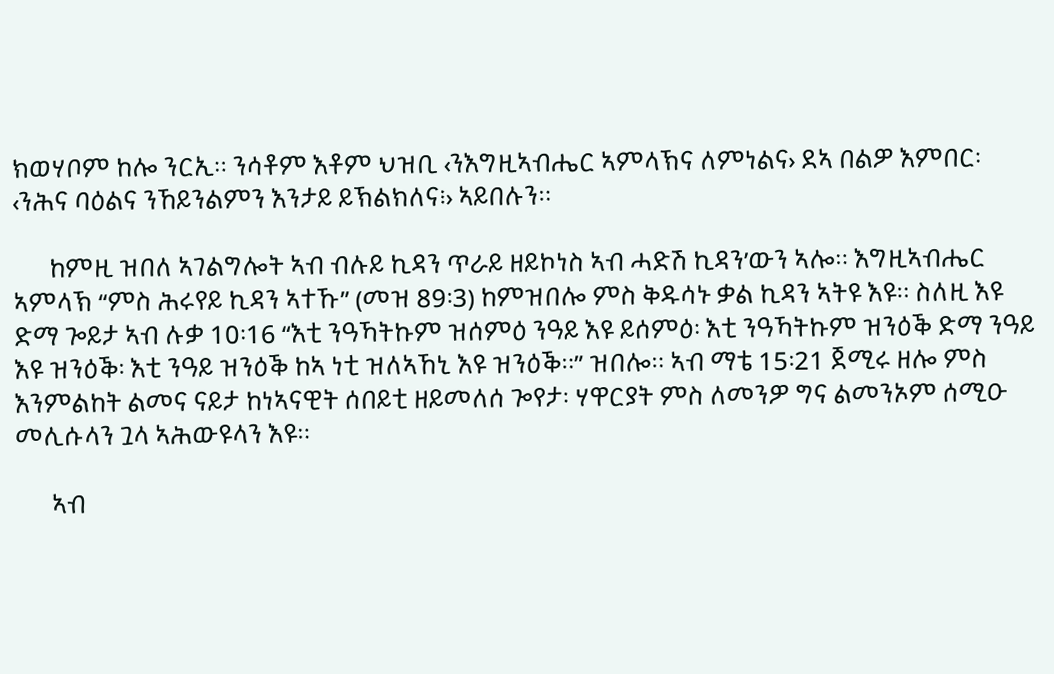ክወሃቦም ከሎ ንርኢ። ንሳቶም እቶም ህዝቢ ‹ንእግዚኣብሔር ኣምላኽና ለምነልና› ደኣ በልዎ እምበር፡ ‹ንሕና ባዕልና ንኸይንልምን እንታይ ይኽልክለና፧› ኣይበሉን።

      ከምዚ ዝበለ ኣገልግሎት ኣብ ብሉይ ኪዳን ጥራይ ዘይኮነስ ኣብ ሓድሽ ኪዳን’ውን ኣሎ። እግዚኣብሔር ኣምላኽ “ምስ ሕሩየይ ኪዳን ኣተኹ” (መዝ 89፡3) ከምዝበሎ ምስ ቅዱሳኑ ቃል ኪዳን ኣትዩ እዩ። ስለዚ እዩ ድማ ጐይታ ኣብ ሉቃ 10፡16 “እቲ ንዓኻትኩም ዝሰምዕ ንዓይ እዩ ይሰምዕ፡ እቲ ንዓኻትኩም ዝንዕቕ ድማ ንዓይ እዩ ዝንዕቕ፡ እቲ ንዓይ ዝንዕቕ ከኣ ነቲ ዝለኣኸኒ እዩ ዝንዕቕ።” ዝበሎ። ኣብ ማቴ 15፡21 ጀሚሩ ዘሎ ምስ እንምልከት ልመና ናይታ ከነኣናዊት ሰበይቲ ዘይመለሰ ጐየታ፡ ሃዋርያት ምስ ለመንዎ ግና ልመንኦም ሰሚዑ መሊሱላን ጓላ ኣሕውዩላን እዩ።

      ኣብ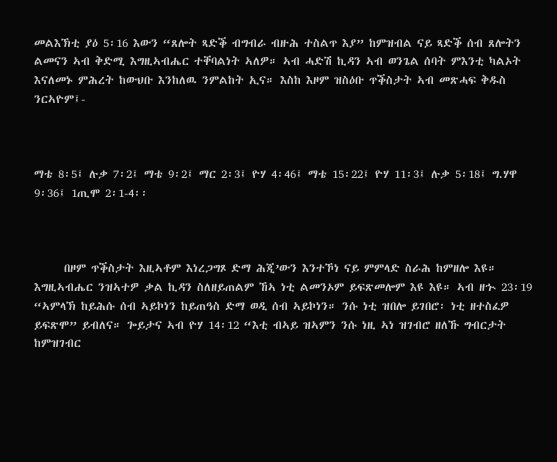መልእኽቲ ያዕ 5፡16 እውን “ጸሎት ጻድቕ ብግብራ ብዙሕ ተስልጥ እያ” ከምዝብል ናይ ጻድቕ ሰብ ጸሎትን ልመናን ኣብ ቅድሚ እግዚኣብሔር ተቐባልነት ኣለዎ። ኣብ ሓድሽ ኪዳን ኣብ ወንጌል ሰባት ምእንቲ ካልኦት እናለመኑ ምሕረት ከውህቡ እንከለዉ ንምልከት ኢና። እስከ እዞም ዝስዕቡ ጥቕስታት ኣብ መጽሓፍ ቅዱስ ንርኣዮም፤-



ማቴ 8፡5፤ ሉቃ 7፡2፤ ማቴ 9፡2፤ ማር 2፡3፤ ዮሃ 4፡46፤ ማቴ 15፡22፤ ዮሃ 11፡3፤ ሉቃ 5፡18፤ ግ.ሃዋ 9፡36፤ 1ጢሞ 2፡1-4፡፡



      በዞም ጥቕስታት እዚኣቶም እነረጋግጾ ድማ ሕጂ’ውን እንተኾነ ናይ ምምላድ ስራሕ ከምዘሎ እዩ። እግዚኣብሔር ንዝኣተዎ ቃል ኪዳን ስለዘይጠልም ኸኣ ነቲ ልመንኦም ይፍጽመሎም እዩ እዩ። ኣብ ዘኍ 23፡19 “ኣምላኽ ከይሕሱ ሰብ ኣይኮነን ከይጠዓስ ድማ ወዲ ሰብ ኣይኮነን። ንሱ ነቲ ዝበሎ ይገበሮ፡ ነቲ ዘተስፈዎ ይፍጽሞ” ይብለና። ጐይታና ኣብ ዮሃ 14፡12 “እቲ ብኣይ ዝኣምን ንሱ ነዚ ኣነ ዝገብሮ ዘለኹ ግብርታት ከምዝገብር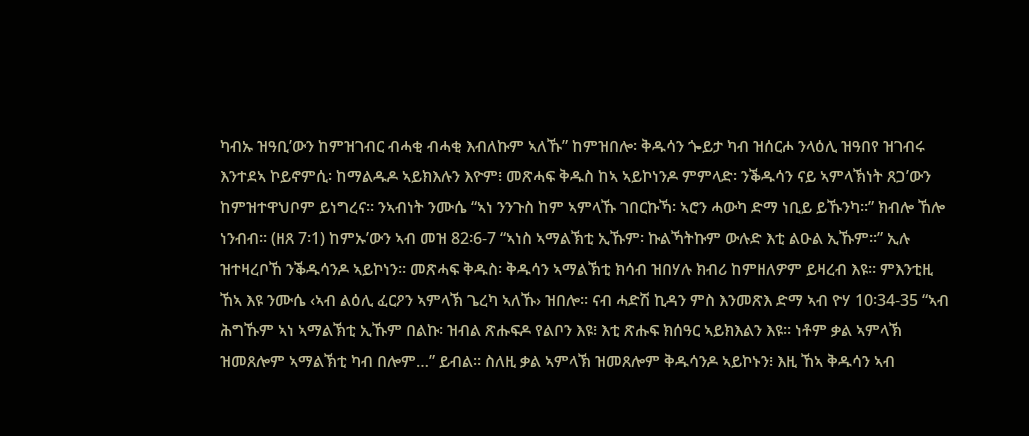ካብኡ ዝዓቢ’ውን ከምዝገብር ብሓቂ ብሓቂ እብለኩም ኣለኹ” ከምዝበሎ፡ ቅዱሳን ጐይታ ካብ ዝሰርሖ ንላዕሊ ዝዓበየ ዝገብሩ እንተደኣ ኮይኖምሲ፡ ከማልዱዶ ኣይክእሉን እዮም፧ መጽሓፍ ቅዱስ ከኣ ኣይኮነንዶ ምምላድ፡ ንቕዱሳን ናይ ኣምላኽነት ጸጋ’ውን ከምዝተዋህቦም ይነግረና። ንኣብነት ንሙሴ “ኣነ ንንጉስ ከም ኣምላኹ ገበርኩኻ፡ ኣሮን ሓውካ ድማ ነቢይ ይኹንካ።” ክብሎ ኸሎ ነንብብ። (ዘጸ 7፡1) ከምኡ’ውን ኣብ መዝ 82፡6-7 “ኣነስ ኣማልኽቲ ኢኹም፡ ኩልኻትኩም ውሉድ እቲ ልዑል ኢኹም።” ኢሉ ዝተዛረቦኸ ንቕዱሳንዶ ኣይኮነን። መጽሓፍ ቅዱስ፡ ቅዱሳን ኣማልኽቲ ክሳብ ዝበሃሉ ክብሪ ከምዘለዎም ይዛረብ እዩ። ምእንቲዚ ኸኣ እዩ ንሙሴ ‹ኣብ ልዕሊ ፈርዖን ኣምላኽ ጌረካ ኣለኹ› ዝበሎ። ናብ ሓድሽ ኪዳን ምስ እንመጽእ ድማ ኣብ ዮሃ 10፡34-35 “ኣብ ሕግኹም ኣነ ኣማልኽቲ ኢኹም በልኩ፡ ዝብል ጽሑፍዶ የልቦን እዩ፧ እቲ ጽሑፍ ክሰዓር ኣይክእልን እዩ። ነቶም ቃል ኣምላኽ ዝመጸሎም ኣማልኽቲ ካብ በሎም…” ይብል። ስለዚ ቃል ኣምላኽ ዝመጸሎም ቅዱሳንዶ ኣይኮኑን፧ እዚ ኸኣ ቅዱሳን ኣብ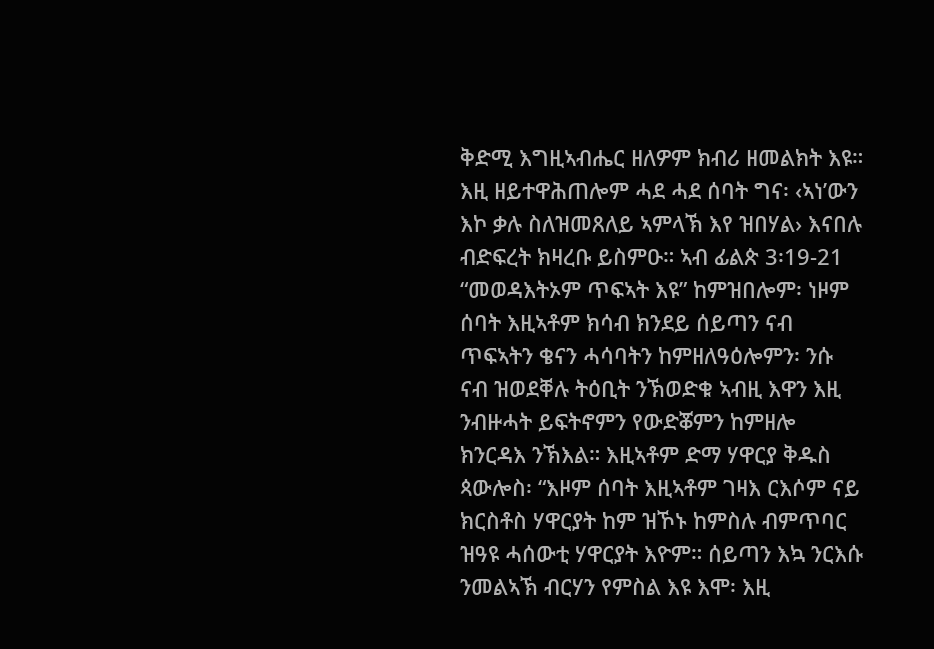ቅድሚ እግዚኣብሔር ዘለዎም ክብሪ ዘመልክት እዩ። እዚ ዘይተዋሕጠሎም ሓደ ሓደ ሰባት ግና፡ ‹ኣነ’ውን እኮ ቃሉ ስለዝመጸለይ ኣምላኽ እየ ዝበሃል› እናበሉ ብድፍረት ክዛረቡ ይስምዑ። ኣብ ፊልጵ 3፡19-21 “መወዳእትኦም ጥፍኣት እዩ” ከምዝበሎም፡ ነዞም ሰባት እዚኣቶም ክሳብ ክንደይ ሰይጣን ናብ ጥፍኣትን ቄናን ሓሳባትን ከምዘለዓዕሎምን፡ ንሱ ናብ ዝወደቐሉ ትዕቢት ንኽወድቁ ኣብዚ እዋን እዚ ንብዙሓት ይፍትኖምን የውድቖምን ከምዘሎ ክንርዳእ ንኽእል። እዚኣቶም ድማ ሃዋርያ ቅዱስ ጳውሎስ፡ “እዞም ሰባት እዚኣቶም ገዛእ ርእሶም ናይ ክርስቶስ ሃዋርያት ከም ዝኾኑ ከምስሉ ብምጥባር ዝዓዩ ሓሰውቲ ሃዋርያት እዮም። ሰይጣን እኳ ንርእሱ ንመልኣኽ ብርሃን የምስል እዩ እሞ፡ እዚ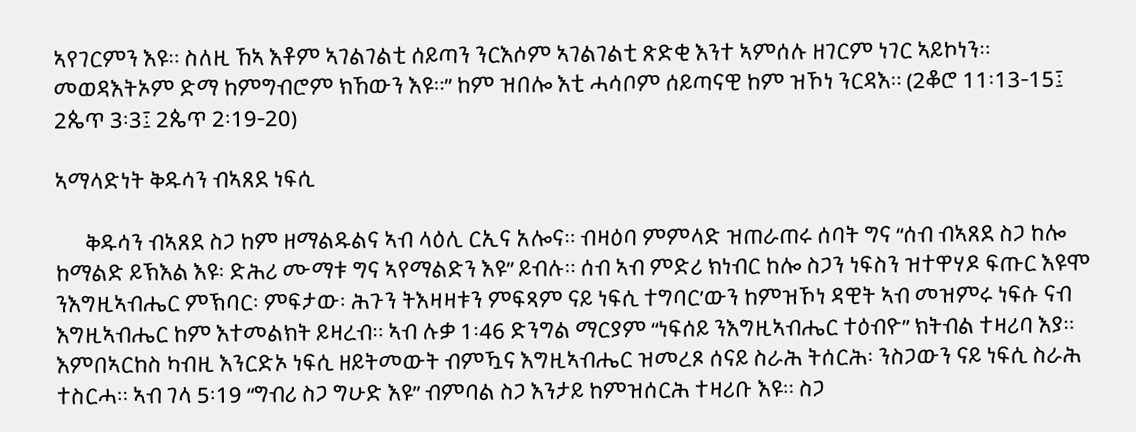ኣየገርምን እዩ። ስለዚ ኸኣ እቶም ኣገልገልቲ ሰይጣን ንርእሶም ኣገልገልቲ ጽድቂ እንተ ኣምሰሉ ዘገርም ነገር ኣይኮነን። መወዳእትኦም ድማ ከምግብሮም ክኸውን እዩ።” ከም ዝበሎ እቲ ሓሳቦም ሰይጣናዊ ከም ዝኾነ ንርዳእ። (2ቆሮ 11፡13-15፤ 2ጴጥ 3፡3፤ 2ጴጥ 2፡19-20)

ኣማላድነት ቅዱሳን ብኣጸደ ነፍሲ

      ቅዱሳን ብኣጸደ ስጋ ከም ዘማልዱልና ኣብ ላዕሊ ርኢና አሎና። ብዛዕባ ምምላድ ዝጠራጠሩ ሰባት ግና “ሰብ ብኣጸደ ስጋ ከሎ ከማልድ ይኽእል እዩ፡ ድሕሪ ሙማቱ ግና ኣየማልድን እዩ” ይብሉ። ሰብ ኣብ ምድሪ ክነብር ከሎ ስጋን ነፍስን ዝተዋሃዶ ፍጡር እዩሞ ንእግዚኣብሔር ምኽባር፡ ምፍታው፡ ሕጉን ትእዛዛቱን ምፍጻም ናይ ነፍሲ ተግባር’ውን ከምዝኾነ ዳዊት ኣብ መዝምሩ ነፍሱ ናብ እግዚኣብሔር ከም እተመልክት ይዛረብ። ኣብ ሉቃ 1፡46 ድንግል ማርያም “ነፍሰይ ንእግዚኣብሔር ተዕብዮ” ክትብል ተዛሪባ እያ። እምበኣርከስ ካብዚ እንርድኦ ነፍሲ ዘይትመውት ብምዃና እግዚኣብሔር ዝመረጾ ሰናይ ስራሕ ትሰርሕ፡ ንስጋውን ናይ ነፍሲ ስራሕ ተስርሓ። ኣብ ገላ 5፡19 “ግብሪ ስጋ ግሁድ እዩ” ብምባል ስጋ እንታይ ከምዝሰርሕ ተዛሪቡ እዩ። ስጋ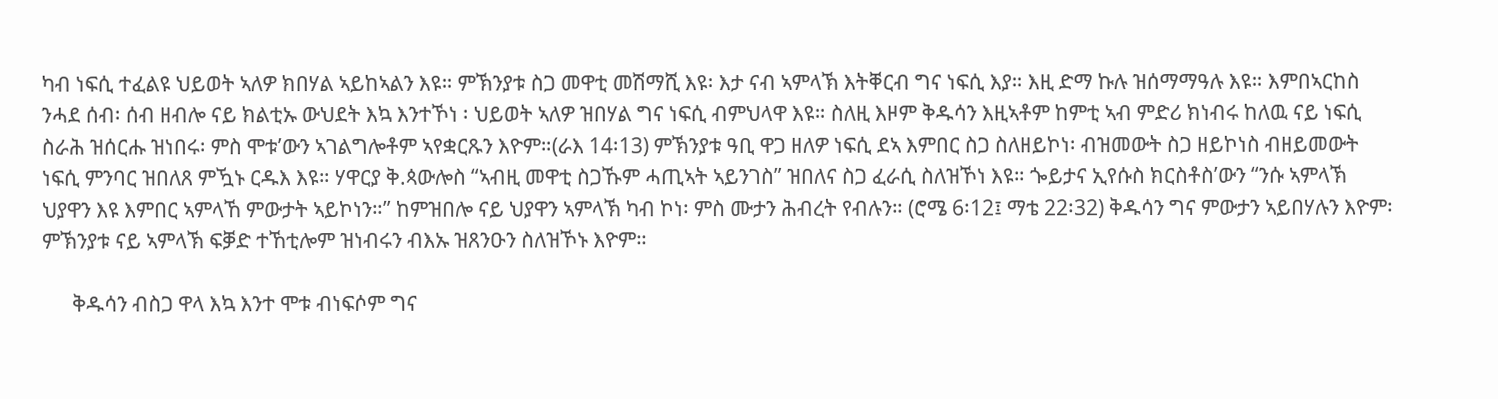ካብ ነፍሲ ተፈልዩ ህይወት ኣለዎ ክበሃል ኣይከኣልን እዩ። ምኽንያቱ ስጋ መዋቲ መሽማሺ እዩ፡ እታ ናብ ኣምላኽ እትቐርብ ግና ነፍሲ እያ። እዚ ድማ ኩሉ ዝሰማማዓሉ እዩ። እምበኣርከስ ንሓደ ሰብ፡ ሰብ ዘብሎ ናይ ክልቲኡ ውህደት እኳ እንተኾነ ፡ ህይወት ኣለዎ ዝበሃል ግና ነፍሲ ብምህላዋ እዩ። ስለዚ እዞም ቅዱሳን እዚኣቶም ከምቲ ኣብ ምድሪ ክነብሩ ከለዉ ናይ ነፍሲ ስራሕ ዝሰርሑ ዝነበሩ፡ ምስ ሞቱ’ውን ኣገልግሎቶም ኣየቋርጹን እዮም።(ራእ 14፡13) ምኽንያቱ ዓቢ ዋጋ ዘለዎ ነፍሲ ደኣ እምበር ስጋ ስለዘይኮነ፡ ብዝመውት ስጋ ዘይኮነስ ብዘይመውት ነፍሲ ምንባር ዝበለጸ ምዃኑ ርዱእ እዩ። ሃዋርያ ቅ.ጳውሎስ “ኣብዚ መዋቲ ስጋኹም ሓጢኣት ኣይንገስ” ዝበለና ስጋ ፈራሲ ስለዝኾነ እዩ። ጐይታና ኢየሱስ ክርስቶስ’ውን “ንሱ ኣምላኽ ህያዋን እዩ እምበር ኣምላኸ ምውታት ኣይኮነን።” ከምዝበሎ ናይ ህያዋን ኣምላኽ ካብ ኮነ፡ ምስ ሙታን ሕብረት የብሉን። (ሮሜ 6፡12፤ ማቴ 22፡32) ቅዱሳን ግና ምውታን ኣይበሃሉን እዮም፡ ምኽንያቱ ናይ ኣምላኽ ፍቓድ ተኸቲሎም ዝነብሩን ብእኡ ዝጸንዑን ስለዝኾኑ እዮም።

      ቅዱሳን ብስጋ ዋላ እኳ እንተ ሞቱ ብነፍሶም ግና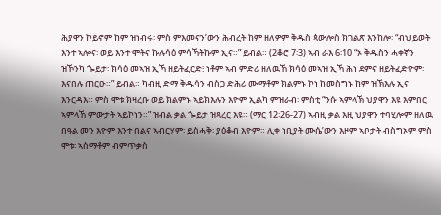ሕያዋን ኮይኖም ከም ዝነብሩ፡ ምስ ምእመናን’ውን ሕብረት ከም ዘለዎም ቅዱስ ጳውሎስ ክገልጽ እንከሎ፡ “ብህይወት እንተ ኣሎና፡ ወይ እንተ ሞትና ኩሉሳዕ ምሳኻትኩም ኢና።” ይብል። (2ቆሮ 7፡3) ኣብ ራእ 6፡10 “ኦ ቅዱስን ሓቀኛን ዝኾንካ ጐይታ፡ ክሳዕ መኣዝ ኢኻ ዘይትፈርድ፧ ነቶም ኣብ ምድሪ ዘለዉኸ ክሳዕ መኣዝ ኢኻ ሕነ ደምና ዘይትፈድዮም፡ እናበሉ ጠርዑ።” ይብል። ካብዚ ድማ ቅዱሳን ብስጋ ድሕሪ ሙማቶም ክልምኑ ኮነ ከመስግኑ ከም ዝኽእሉ ኢና እንርዳእ። ምስ ሞቱ ክዛረቡ ወይ ክልምኑ ኣይክእሉን እዮም ኢልካ ምዝራብ፡ ምስቲ “ንሱ ኣምላኽ ህያዋን እዩ እምበር ኣምላኸ ምውታት ኣይኮነን።” ዝብል ቃል ጐይታ ዝጻረር እዩ። (ማር 12፡26-27) ኣብዚ ቃል እዚ ህያዋን ተባሂሎም ዘለዉ በዓል መን እዮም እንተ በልና ኣብርሃም፡ ይስሓቅ፡ ያዕቆብ እዮም። ሊቀ ነቢያት ሙሴ’ውን እዞም ኣቦታት ብስግኦም ምስ ሞቱ፡ ኣስማቶም ብምጥቃስ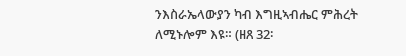ንእስራኤላውያን ካብ እግዚኣብሔር ምሕረት ለሚኑሎም እዩ። (ዘጸ 32፡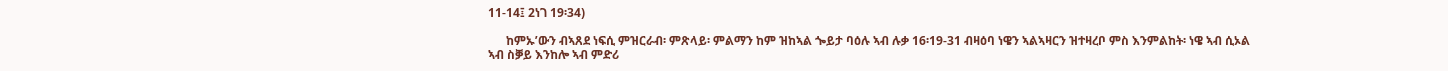11-14፤ 2ነገ 19፡34)

      ከምኡ’ውን ብኣጸደ ነፍሲ ምዝርራብ፡ ምጽላይ፡ ምልማን ከም ዝከኣል ጐይታ ባዕሉ ኣብ ሉቃ 16፡19-31 ብዛዕባ ነዌን ኣልኣዛርን ዝተዛረቦ ምስ እንምልከት፡ ነዌ ኣብ ሲኦል ኣብ ስቓይ እንከሎ ኣብ ምድሪ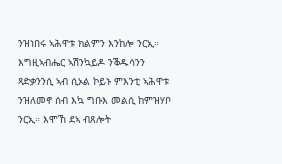ንዝነበሩ ኣሕዋቱ ክልምን እንከሎ ንርኢ። እግዚኣብሔር ኣሽንኳይዶ ንቕዱሳንን ጻድቃንንሲ ኣብ ሲኦል ኮይኑ ምእንቲ ኣሕዋቱ ንዝለመኖ ሰብ እኳ ግቡእ መልሲ ከምዝሃቦ ንርኢ። እሞኸ ደኣ ብጸሎት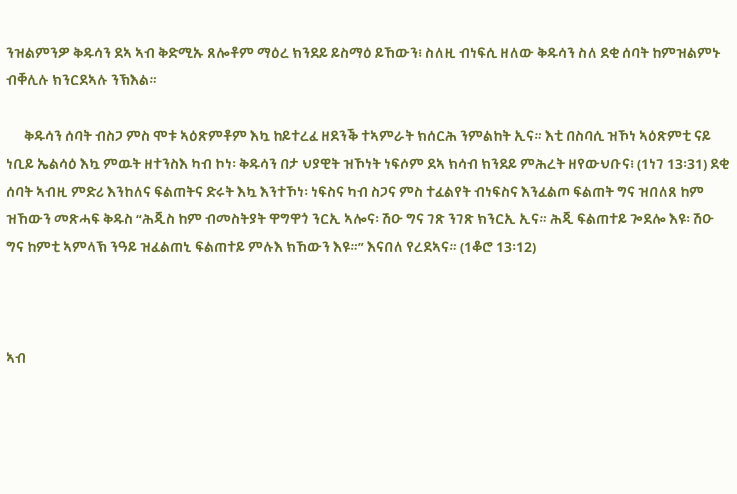ንዝልምንዎ ቅዱሳን ደኣ ኣብ ቅድሚኡ ጸሎቶም ማዕረ ክንደይ ይስማዕ ይኸውን፧ ስለዚ ብነፍሲ ዘለው ቅዱሳን ስለ ደቂ ሰባት ከምዝልምኑ ብቐሊሉ ክንርደኣሉ ንኽእል።

      ቅዱሳን ሰባት ብስጋ ምስ ሞቱ ኣዕጽምቶም እኳ ከይተረፈ ዘደንቕ ተኣምራት ክሰርሕ ንምልከት ኢና። እቲ በስባሲ ዝኾነ ኣዕጽምቲ ናይ ነቢይ ኤልሳዕ እኳ ምዉት ዘተንስእ ካብ ኮነ፡ ቅዱሳን በታ ህያዊት ዝኾነት ነፍሶም ደኣ ክሳብ ክንደይ ምሕረት ዘየውህቡና፧ (1ነገ 13፡31) ደቂ ሰባት ኣብዚ ምድሪ እንከለና ፍልጠትና ድሩት እኳ እንተኾነ፡ ነፍስና ካብ ስጋና ምስ ተፈልየት ብነፍስና እንፈልጦ ፍልጠት ግና ዝበለጸ ከም ዝኸውን መጽሓፍ ቅዱስ “ሕጂስ ከም ብመስትያት ዋግዋጎ ንርኢ ኣሎና፡ ሽዑ ግና ገጽ ንገጽ ክንርኢ ኢና። ሕጂ ፍልጠተይ ጐደሎ እዩ፡ ሽዑ ግና ከምቲ ኣምላኽ ንዓይ ዝፈልጠኒ ፍልጠተይ ምሉእ ክኸውን እዩ።” እናበለ የረደኣና። (1ቆሮ 13፡12)



ኣብ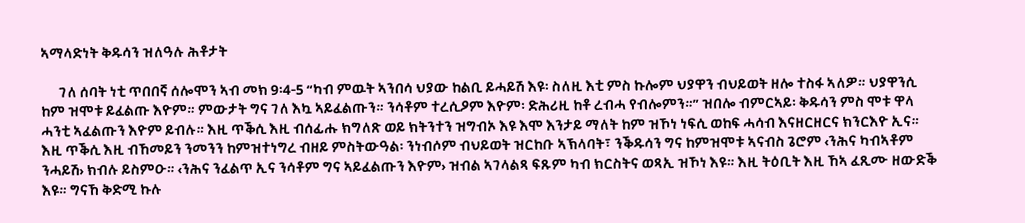ኣማላድነት ቅዱሳን ዝለዓሉ ሕቶታት

      ገለ ሰባት ነቲ ጥበበኛ ሰሎሞን ኣብ መክ 9፡4-5 “ካብ ምዉት ኣንበሳ ህያው ከልቢ ይሓይሽ እዩ፡ ስለዚ እቲ ምስ ኩሎም ህያዋን ብህይወት ዘሎ ተስፋ ኣለዎ። ህያዋንሲ ከም ዝሞቱ ይፈልጡ እዮም። ምውታት ግና ገለ እኳ ኣይፈልጡን። ንሳቶም ተረሲዖም እዮም፡ ድሕሪዚ ከቶ ረብሓ የብሎምን።” ዝበሎ ብምርኣይ፡ ቅዱሳን ምስ ሞቱ ዋላ ሓንቲ ኣፈልጡን እዮም ይብሉ። እዚ ጥቕሲ እዚ ብሰፊሑ ክግለጽ ወይ ክትንተን ዝግብኦ እዩ እሞ እንታይ ማለት ከም ዝኾነ ነፍሲ ወከፍ ሓሳብ እናዘርዘርና ክንርእዮ ኢና። እዚ ጥቕሲ እዚ ብኸመይን ንመንን ከምዝተነግረ ብዘይ ምስትውዓል፡ ንነብሶም ብህይወት ዝርከቡ ኣኽላባት፣ ንቕዱሳን ግና ከምዝሞቱ ኣናብስ ጌሮም ‹ንሕና ካብኣቶም ንሓይሽ› ክብሉ ይስምዑ። ‹ንሕና ንፈልጥ ኢና ንሳቶም ግና ኣይፈልጡን እዮም› ዝብል ኣገላልጻ ፍጹም ካብ ክርስትና ወጻኢ ዝኾነ እዩ። እዚ ትዕቢት እዚ ኸኣ ፈጺሙ ዘውድቕ እዩ። ግናኸ ቅድሚ ኩሉ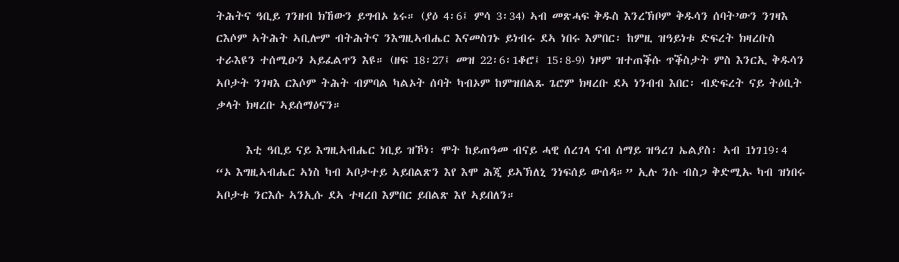ትሕትና ዓቢይ ገንዘብ ክኸውን ይግብኦ ኔሩ። (ያዕ 4፡6፤ ምሳ 3፡34) ኣብ መጽሓፍ ቅዱስ እንረኽቦም ቅዱሳን ሰባት’ውን ንገዛእ ርእሶም ኣትሕት ኣቢሎም ብትሕትና ንእግዚኣብሔር እናመስገኑ ይነብሩ ደኣ ነበሩ እምበር፡ ከምዚ ዝዓይነቱ ድፍረት ክዛረቡስ ተራእዩን ተሰሚዑን ኣይፈልጥን እዩ። (ዘፍ 18፡27፤ መዝ 22፡6፡1ቆሮ፤ 15፡8-9) ነዞም ዝተጠቕሱ ጥቕስታት ምስ እንርኢ ቅዱሳን ኣቦታት ንገዛእ ርእሶም ትሕት ብምባል ካልኦት ሰባት ካብኦም ከምዝበልጹ ጌሮም ክዛረቡ ደኣ ነንብብ እበር፡ ብድፍረት ናይ ትዕቢት ቃላት ክዛረቡ ኣይሰማዕናን።

      እቲ ዓቢይ ናይ እግዚኣብሔር ነቢይ ዝኾነ፡ ሞት ከይጠዓመ ብናይ ሓዊ ሰረገላ ናብ ሰማይ ዝዓረገ ኤልያስ፡ ኣብ 1ነገ19፡4 “ኦ እግዚኣብሔር ኣነስ ካብ ኣቦታተይ ኣይበልጽን እየ እሞ ሕጂ ይኣኽለኒ ንነፍሰይ ውሰዳ።” ኢሉ ንሱ ብስጋ ቅድሚኡ ካብ ዝነበሩ ኣቦታቱ ንርእሱ ኣንኢሱ ደኣ ተዛረበ እምበር ይበልጽ እየ ኣይበለን።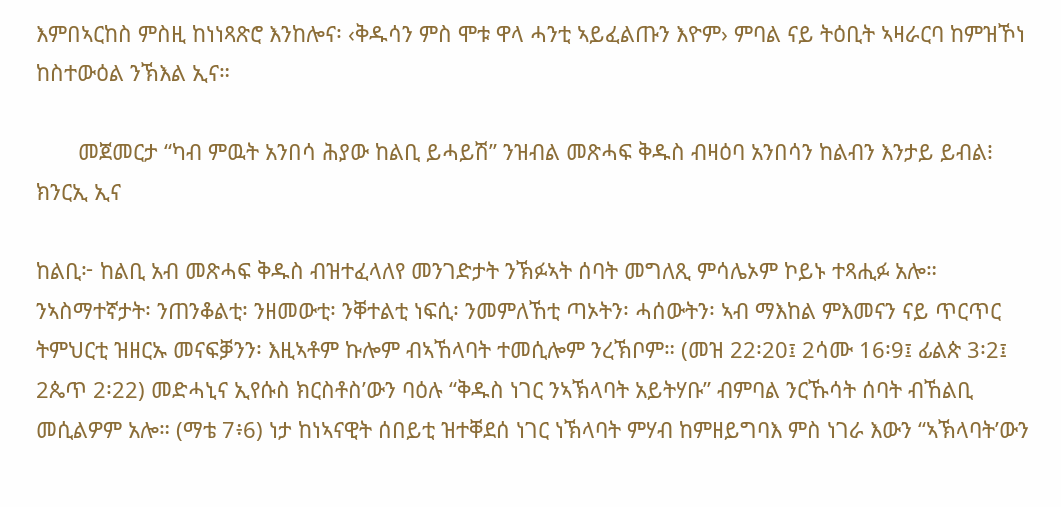እምበኣርከስ ምስዚ ከነነጻጽሮ እንከሎና፡ ‹ቅዱሳን ምስ ሞቱ ዋላ ሓንቲ ኣይፈልጡን እዮም› ምባል ናይ ትዕቢት ኣዛራርባ ከምዝኾነ ከስተውዕል ንኽእል ኢና።

       መጀመርታ “ካብ ምዉት አንበሳ ሕያው ከልቢ ይሓይሽ” ንዝብል መጽሓፍ ቅዱስ ብዛዕባ አንበሳን ከልብን እንታይ ይብል፧ ክንርኢ ኢና

ከልቢ፦ ከልቢ አብ መጽሓፍ ቅዱስ ብዝተፈላለየ መንገድታት ንኽፉኣት ሰባት መግለጺ ምሳሌኦም ኮይኑ ተጻሒፉ አሎ። ንኣስማተኛታት፡ ንጠንቆልቲ፡ ንዘመውቲ፡ ንቐተልቲ ነፍሲ፡ ንመምለኸቲ ጣኦትን፡ ሓሰውትን፡ ኣብ ማእከል ምእመናን ናይ ጥርጥር ትምህርቲ ዝዘርኡ መናፍቓንን፡ እዚኣቶም ኩሎም ብኣኸላባት ተመሲሎም ንረኽቦም። (መዝ 22፡20፤ 2ሳሙ 16፡9፤ ፊልጵ 3፡2፤ 2ጴጥ 2፡22) መድሓኒና ኢየሱስ ክርስቶስ’ውን ባዕሉ “ቅዱስ ነገር ንኣኽላባት አይትሃቡ” ብምባል ንርኹሳት ሰባት ብኸልቢ መሲልዎም አሎ። (ማቴ 7፥6) ነታ ከነኣናዊት ሰበይቲ ዝተቐደሰ ነገር ነኽላባት ምሃብ ከምዘይግባእ ምስ ነገራ እውን “ኣኽላባት’ውን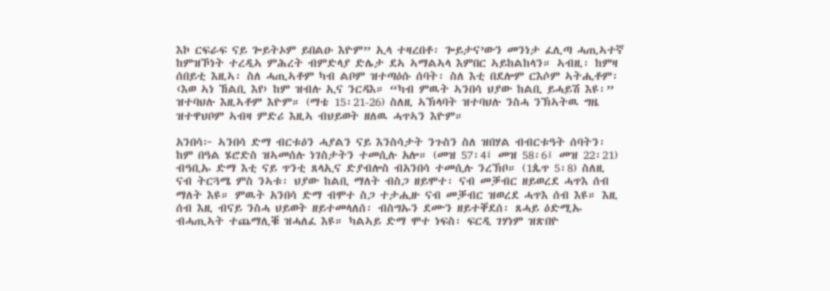እኮ ርፍራፍ ናይ ጐይትኦም ይበልዑ እዮም” ኢላ ተዛረበቶ፡ ጐይታና’ውን መንነታ ፈሊጣ ሓጢኣተኛ ከምዝኾነት ተረዲኣ ምሕረት ብምድላያ ድሌታ ደኣ ኣማልኣላ እምበር ኣይከልከላን። ኣብዚ፡ ከምዛ ሰበይቲ እዚኣ፡ ስለ ሓጢኣቶም ካብ ልቦም ዝተጣዕሱ ሰባት፡ ስለ እቲ በደሎም ርእሶም ኣትሒቶም፡ ‹እወ ኣነ ኸልቢ እየ› ከም ዝብሉ ኢና ንርዳእ። “ካብ ምዉት ኣንበሳ ህያው ከልቢ ይሓይሽ እዩ፡” ዝተባህሉ እዚኣቶም እዮም። (ማቴ 15፡21-26) ስለዚ ኣኽላባት ዝተባህሉ ንስሓ ንኽኣትዉ ግዜ ዝተዋህቦም ኣብዛ ምድሪ እዚኣ ብህይወት ዘለዉ ሓጥኣን እዮም።

አንበሳ፦ ኣንበሳ ድማ ብርቱዕን ሓያልን ናይ እንስሳታት ንጉስን ስለ ዝበሃል ብብርቱዓት ሰባትን፡ ከም በዓል ሄሮድስ ዝኣመሰሉ ነገስታትን ተመሲሉ አሎ። (መዝ 57፡4፤ መዝ 58፡6፤ መዝ 22፡21) ብዓቢኡ ድማ እቲ ናይ ጥንቲ ጸላኢና ድያብሎስ ብአንበሳ ተመሲሉ ንረኽቦ። (1ጴጥ 5፡8) ስለዚ ናብ ትርጓሜ ምስ ንኣቱ፡ ህያው ከልቢ ማለት ብስጋ ዘይሞተ፡ ናብ መቓብር ዘይወረደ ሓጥእ ሰብ ማለት እዩ። ምዉት አንበሳ ድማ ብሞተ ስጋ ተታሒዙ ናብ መቓብር ዝወረደ ሓጥእ ሰብ እዩ። እዚ ሰብ እዚ ብናይ ንስሓ ህይወት ዘይተመላለሰ፡ ብስግኡን ደሙን ዘይተቐደሰ፡ ጸሓይ ዕድሚኡ ብሓጢኣት ተጨማሊቑ ዝሓለፈ እዩ። ካልኣይ ድማ ሞተ ነፍስ፡ ፍርዲ ገሃነም ዝጽበዮ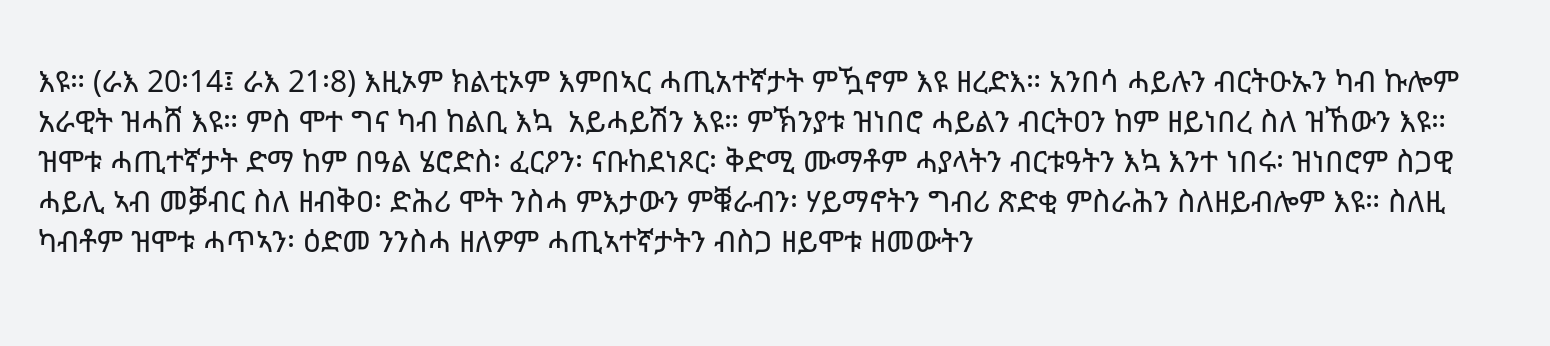እዩ። (ራእ 20፡14፤ ራእ 21፡8) እዚኦም ክልቲኦም እምበኣር ሓጢአተኛታት ምዃኖም እዩ ዘረድእ። አንበሳ ሓይሉን ብርትዑኡን ካብ ኩሎም አራዊት ዝሓሸ እዩ። ምስ ሞተ ግና ካብ ከልቢ እኳ  አይሓይሽን እዩ። ምኽንያቱ ዝነበሮ ሓይልን ብርትዐን ከም ዘይነበረ ስለ ዝኸውን እዩ። ዝሞቱ ሓጢተኛታት ድማ ከም በዓል ሄሮድስ፡ ፈርዖን፡ ናቡከደነጾር፡ ቅድሚ ሙማቶም ሓያላትን ብርቱዓትን እኳ እንተ ነበሩ፡ ዝነበሮም ስጋዊ ሓይሊ ኣብ መቓብር ስለ ዘብቅዐ፡ ድሕሪ ሞት ንስሓ ምእታውን ምቑራብን፡ ሃይማኖትን ግብሪ ጽድቂ ምስራሕን ስለዘይብሎም እዩ። ስለዚ ካብቶም ዝሞቱ ሓጥኣን፡ ዕድመ ንንስሓ ዘለዎም ሓጢኣተኛታትን ብስጋ ዘይሞቱ ዘመውትን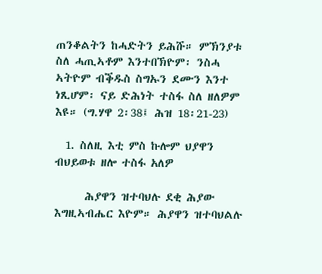ጠንቆልትን ከሓድትን ይሕሹ። ምኽንያቱ ስለ ሓጢኣቶም እንተበኽዮም፡ ንስሓ ኣትዮም ብቕዱስ ስግኡን ደሙን እንተ ነጺሆም፡ ናይ ድሕነት ተስፋ ስለ ዘለዎም እዩ። (ግ.ሃዋ 2፡38፤ ሕዝ 18፡21-23)

  1. ስለዚ እቲ ምስ ኩሎም ህያዋን ብህይወቱ ዘሎ ተስፋ አለዎ

      ሕያዋን ዝተባህሉ ደቂ ሕያው እግዚኣብሔር እዮም። ሕያዋን ዝተባህልሉ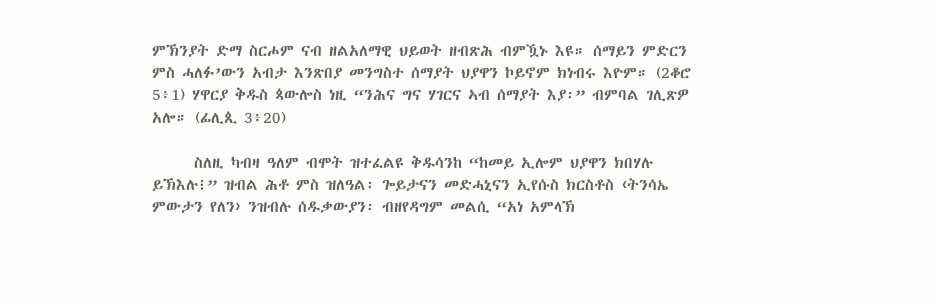ምኽንያት ድማ ስርሖም ናብ ዘልአለማዊ ህይወት ዘብጽሕ ብምዃኑ እዩ። ሰማይን ምድርን ምስ ሓለፉ’ውን አብታ እንጽበያ መንግስተ ሰማያት ህያዋን ኮይኖም ክነብሩ እዮም። (2ቆሮ 5፥1) ሃዋርያ ቅዱስ ጳውሎስ ነዚ “ንሕና ግና ሃገርና ኣብ ሰማያት እያ፡” ብምባል ገሊጽዎ አሎ። (ፊሊጲ 3፥20)

      ስለዚ ካብዛ ዓለም ብሞት ዝተፈልዩ ቅዱሳንከ “ከመይ ኢሎም ህያዋን ክበሃሉ ይኽእሉ፧” ዝብል ሕቶ ምስ ዝለዓል፡ ጐይታናን መድሓኒናን ኢየሱስ ክርስቶስ ‹ትንሳኤ ምውታን የለን› ንዝብሉ ሰዱቃውያን፡ ብዘየዳግም መልሲ “አነ አምላኽ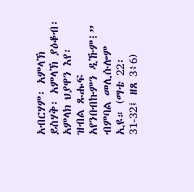አብርሃም፡ አምላኽ ይስሃቅ፡ አምላኽ ያዕቆብ፡ አምላክ ህያዋን እየ፡ ዝብል ጹሑፍ አየንበብኩምን ዲኹም፧” ብምባል መሊሱሎም ኢዩ። (ማቴ 22፡ 31-32፤ ዘጸ 3፥6)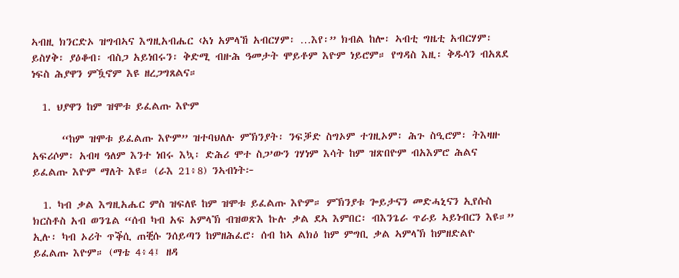ኣብዚ ክንርድኦ ዝግብኣና እግዚአብሔር ‹አነ አምላኸ አብርሃም፡ …እየ፡” ክብል ከሎ፡ ኣብቲ ግዜቲ አብርሃም፡ ይስሃቅ፡ ያዕቆብ፡ ብስጋ አይነበሩን፡ ቅድሚ ብዙሕ ዓመታት ሞይቶም እዮም ነይሮም። የግዳስ እዚ፡ ቅዱሳን ብአጸደ ነፍስ ሕያዋን ምዃኖም እዩ ዘረጋግጸልና።

  1. ህያዋን ከም ዝሞቱ ይፈልጡ እዮም

      “ከም ዝሞቱ ይፈልጡ እዮም” ዝተባህለሉ ምኽንያት፡ ንፍቓድ ስግኦም ተገዚኦም፡ ሕጉ ስዒሮም፡ ትእዛዙ አፍሪሶም፡ አብዛ ዓለም እንተ ነበሩ እኳ፡ ድሕሪ ሞተ ስጋ’ውን ገሃነም እሳት ከም ዝጽበዮም ብአእምሮ ሕልና ይፈልጡ እዮም ማለት እዩ። (ራእ 21፥8) ንኣብነት፦

  1. ካብ ቃል እግዚአሔር ምስ ዝፍለዩ ከም ዝሞቱ ይፈልጡ እዮም። ምኽንያቱ ጐይታናን መድሓኒናን ኢየሱስ ክርስቶስ አብ ወንጌል “ሰብ ካብ አፍ አምላኽ ብዝወጽእ ኩሉ ቃል ደኣ እምበር፡ ብእንጌራ ጥራይ ኣይነብርን እዩ።” ኢሉ፡ ካብ ኦሪት ጥቕሲ ጠቒሱ ንሰይጣን ከምዘሕፈሮ፡ ሰብ ከኣ ልክዕ ከም ምግቢ ቃል ኣምላኽ ከምዘድልዮ ይፈልጡ እዮም። (ማቴ 4፥4፤ ዘዳ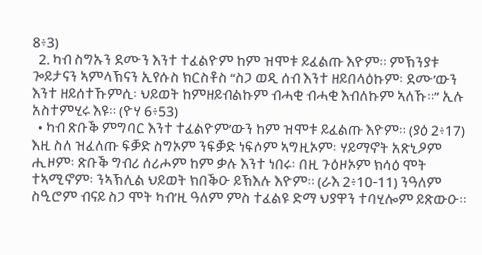8፥3)
  2. ካብ ስግኡን ደሙን እንተ ተፈልዮም ከም ዝሞቱ ይፈልጡ እዮም። ምኽንያቱ ጐይታናን ኣምላኽናን ኢየሱስ ክርስቶስ “ስጋ ወዲ ሰብ እንተ ዘይበላዕኩም፡ ደሙ’ውን እንተ ዘይሰተኹምሲ፡ ህይወት ከምዘይብልኩም ብሓቂ ብሓቂ እብለኩም ኣለኹ።” ኢሉ አስተምሂሩ እዩ። (ዮሃ 6፥53)
  • ካብ ጽቡቕ ምግባር እንተ ተፈልዮም’ውን ከም ዝሞቱ ይፈልጡ እዮም። (ያዕ 2፥17) እዚ ስለ ዝፈለጡ ፍቓድ ስግኦም ንፍቓድ ነፍሶም ኣግዚኦም፡ ሃይማኖት አጽኒዖም ሒዞም፡ ጽቡቕ ግብሪ ሰሪሖም ከም ቃሉ እንተ ነበሩ፡ በዚ ጉዕዞኦም ክሳዕ ሞት ተኣሚኖም፡ ንኣኽሊል ህይወት ክበቕዑ ይኽእሉ እዮም። (ራእ 2፥10-11) ንዓለም ስዒሮም ብናይ ስጋ ሞት ካብ’ዚ ዓለም ምስ ተፈልዩ ድማ ህያዋን ተባሂሎም ይጽውዑ።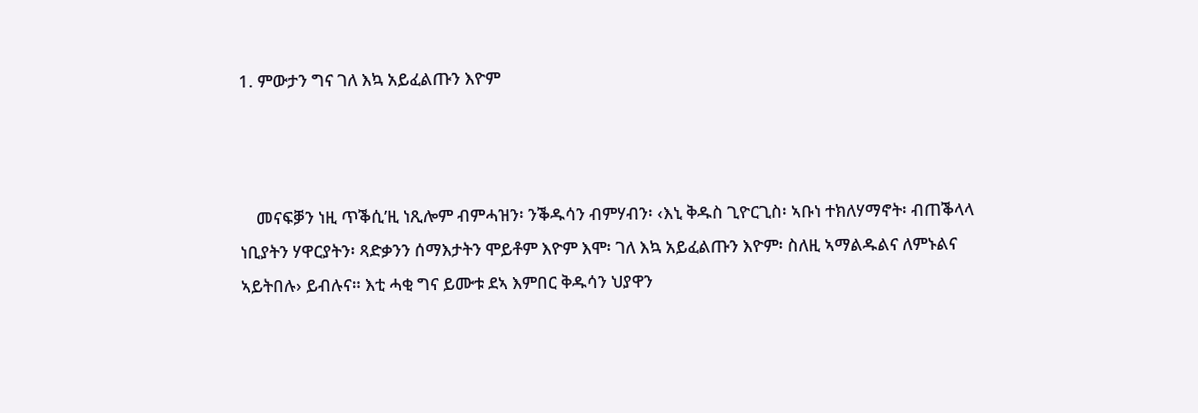1. ምውታን ግና ገለ እኳ አይፈልጡን እዮም



    መናፍቓን ነዚ ጥቕሲ’ዚ ነጺሎም ብምሓዝን፡ ንቕዱሳን ብምሃብን፡ ‹እኒ ቅዱስ ጊዮርጊስ፡ ኣቡነ ተክለሃማኖት፡ ብጠቕላላ ነቢያትን ሃዋርያትን፡ ጻድቃንን ሰማእታትን ሞይቶም እዮም እሞ፡ ገለ እኳ አይፈልጡን እዮም፡ ስለዚ ኣማልዱልና ለምኑልና ኣይትበሉ› ይብሉና። እቲ ሓቂ ግና ይሙቱ ደኣ እምበር ቅዱሳን ህያዋን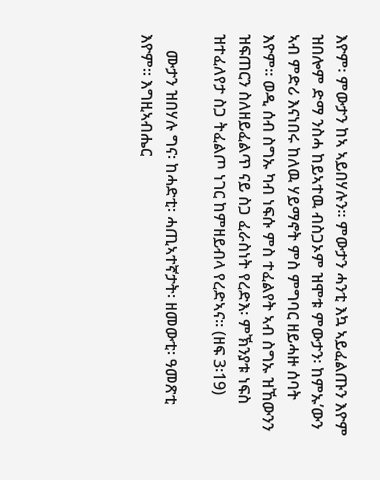እዮም፡ ምውታን ከኣ ኣይበሃሉን። ምውታን ሓንቲ እኳ ኣይፈልጡን እዮም ዝበሎም ድማ ንስሓ ከይኣተዉ ብስጋኦም ዝሞቱ ምውታን፡ ከምኡ’ውን ኣብ ምድሪ እናነበሩ ከለዉ ሃይማኖት ምስ ምግባር ዘይሓዙ ሰባት እዮም። ወዲ ሰብ ስግኡ ካብ ነፍሱ ምስ ተፈልየት ኣብ ስግኡ ዝኸውንን ዝፍጠርን ስለዘይፈልጥ ናይ ስጋ ፈራስነት የረድእ፡ ምኽንያቱ ነፍስ ዝተፈለየታ ስጋ ትፈልጦ ነገር ከምዘይብላ የረድኣና። (ዘፍ 3፡19)

    ሙታን ዝበሃሉ ግና፡ ከሓድቲ፡ ሓጢኣተኛታት፡ ዘመውቲ፡ ዓመጽቲ እዮም። እግዚኣብሔር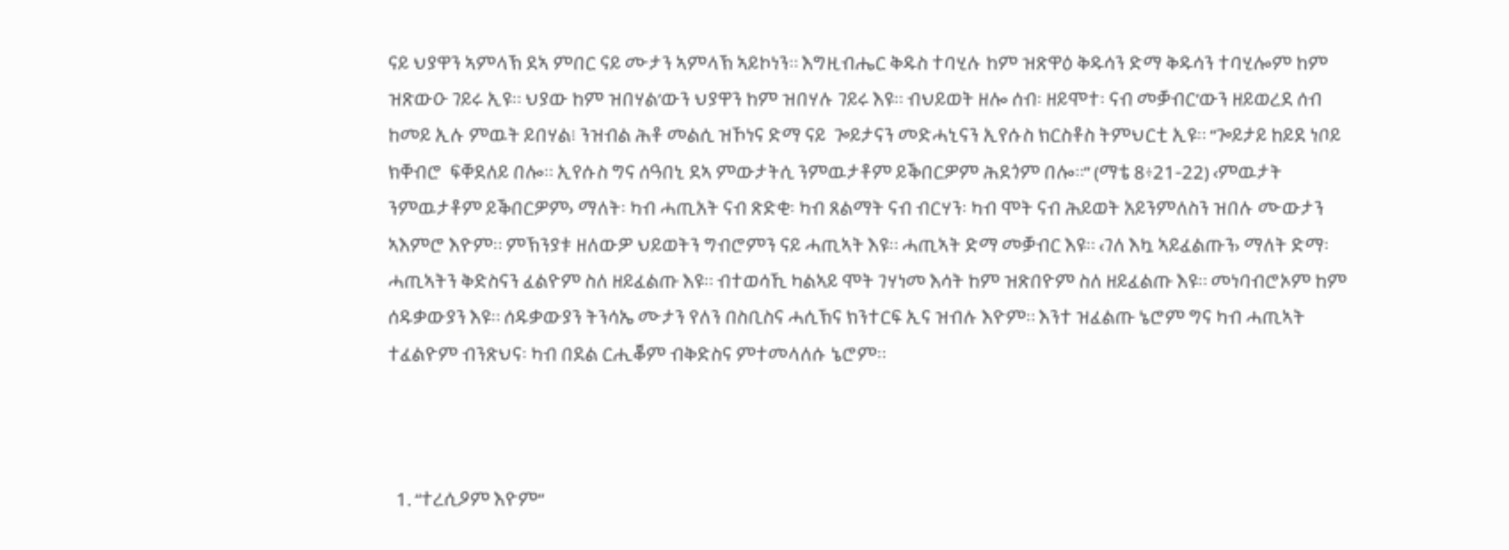ናይ ህያዋን ኣምላኽ ደኣ ምበር ናይ ሙታን ኣምላኽ ኣይኮነን። እግዚብሔር ቅዱስ ተባሂሉ ከም ዝጽዋዕ ቅዱሳን ድማ ቅዱሳን ተባሂሎም ከም ዝጽውዑ ገይሩ ኢዩ። ህያው ከም ዝበሃል’ውን ህያዋን ከም ዝበሃሉ ገይሩ እዩ። ብህይወት ዘሎ ሰብ፡ ዘይሞተ፡ ናብ መቓብር’ውን ዘይወረደ ሰብ ከመይ ኢሉ ምዉት ይበሃል፧ ንዝብል ሕቶ መልሲ ዝኾነና ድማ ናይ  ጐይታናን መድሓኒናን ኢየሱስ ክርስቶስ ትምህርቲ ኢዩ። “ጐይታይ ከይደ ነቦይ ክቐብሮ  ፍቐደለይ በሎ። ኢየሱስ ግና ሰዓበኒ ደኣ ምውታትሲ ንምዉታቶም ይቕበርዎም ሕደጎም በሎ።” (ማቴ 8፥21-22) ‹ምዉታት ንምዉታቶም ይቕበርዎም› ማለት፡ ካብ ሓጢአት ናብ ጽድቂ፡ ካብ ጸልማት ናብ ብርሃን፡ ካብ ሞት ናብ ሕይወት አይንምለስን ዝበሉ ሙውታን ኣእምሮ እዮም። ምኽንያቱ ዘለውዎ ህይወትን ግብሮምን ናይ ሓጢኣት እዩ። ሓጢኣት ድማ መቓብር እዩ። ‹ገለ እኳ ኣይፈልጡን› ማለት ድማ፡ ሓጢኣትን ቅድስናን ፈልዮም ስለ ዘይፈልጡ እዩ። ብተወሳኺ ካልኣይ ሞት ገሃነመ እሳት ከም ዝጽበዮም ስለ ዘይፈልጡ እዩ። መነባብሮኦም ከም ሰዱቃውያን እዩ። ሰዱቃውያን ትንሳኤ ሙታን የለን በስቢስና ሓሲኽና ክንተርፍ ኢና ዝብሉ እዮም። እንተ ዝፈልጡ ኔሮም ግና ካብ ሓጢኣት ተፈልዮም ብንጽህና፡ ካብ በደል ርሒቖም ብቅድስና ምተመላለሱ ኔሮም።



  1. “ተረሲዖም እዮም”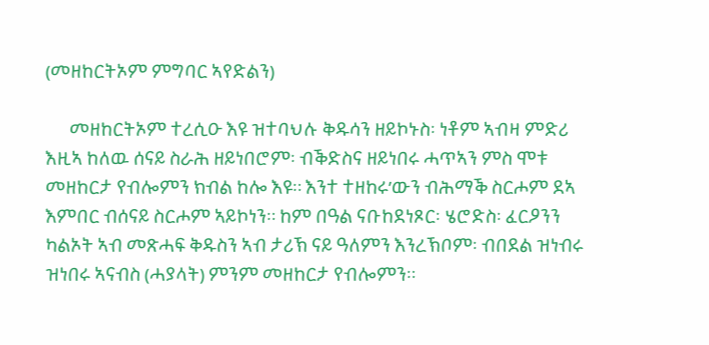(መዘከርትኦም ምግባር ኣየድልን)

      መዘከርትኦም ተረሲዑ እዩ ዝተባህሉ ቅዱሳን ዘይኮኑስ፡ ነቶም ኣብዛ ምድሪ እዚኣ ከለዉ ሰናይ ስራሕ ዘይነበሮም፡ ብቕድስና ዘይነበሩ ሓጥኣን ምስ ሞቱ መዘከርታ የብሎምን ክብል ከሎ እዩ። እንተ ተዘከሩ’ውን ብሕማቕ ስርሖም ደኣ እምበር ብሰናይ ስርሖም ኣይኮነን። ከም በዓል ናቡከደነጾር፡ ሄሮድስ፡ ፈርዖንን ካልኦት ኣብ መጽሓፍ ቅዱስን ኣብ ታሪኽ ናይ ዓለምን እንረኽቦም፡ ብበደል ዝነብሩ ዝነበሩ ኣናብስ (ሓያላት) ምንም መዘከርታ የብሎምን።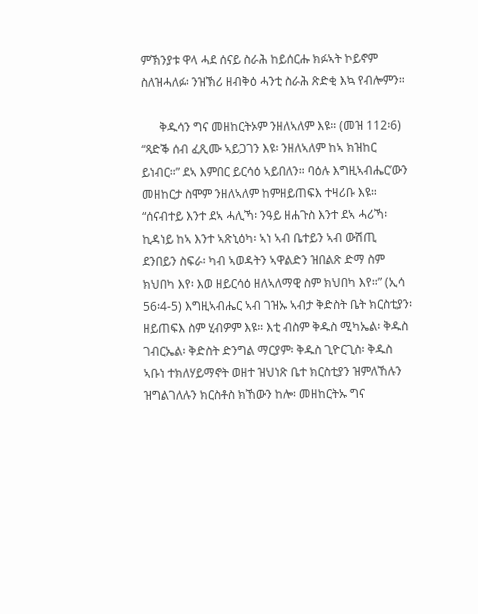ምኽንያቱ ዋላ ሓደ ሰናይ ስራሕ ከይሰርሑ ክፉኣት ኮይኖም ስለዝሓለፉ፡ ንዝኽሪ ዘብቅዕ ሓንቲ ስራሕ ጽድቂ እኳ የብሎምን።

      ቅዱሳን ግና መዘከርትኦም ንዘለኣለም እዩ። (መዝ 112፡6) “ጻድቕ ሰብ ፈጺሙ ኣይጋገን እዩ፡ ንዘለኣለም ከኣ ክዝከር ይነብር።” ደኣ እምበር ይርሳዕ ኣይበለን። ባዕሉ እግዚኣብሔር’ውን መዘከርታ ስሞም ንዘለኣለም ከምዘይጠፍእ ተዛሪቡ እዩ። “ሰናብተይ እንተ ደኣ ሓሊኻ፡ ንዓይ ዘሐጉስ እንተ ደኣ ሓሪኻ፡ ኪዳነይ ከኣ እንተ ኣጽኒዕካ፡ ኣነ ኣብ ቤተይን ኣብ ውሽጢ ደንበይን ስፍራ፡ ካብ ኣወዳትን ኣዋልድን ዝበልጽ ድማ ስም ክህበካ እየ፡ እወ ዘይርሳዕ ዘለኣለማዊ ስም ክህበካ እየ።” (ኢሳ 56፡4-5) እግዚኣብሔር ኣብ ገዝኡ ኣብታ ቅድስት ቤት ክርስቲያን፡ ዘይጠፍእ ስም ሂብዎም እዩ። እቲ ብስም ቅዱስ ሚካኤል፡ ቅዱስ ገብርኤል፡ ቅድስት ድንግል ማርያም፡ ቅዱስ ጊዮርጊስ፡ ቅዱስ ኣቡነ ተክለሃይማኖት ወዘተ ዝህነጽ ቤተ ክርስቲያን ዝምለኸሉን ዝግልገለሉን ክርስቶስ ክኸውን ከሎ፡ መዘከርትኡ ግና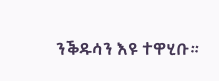ንቕዱሳን እዩ ተዋሂቡ።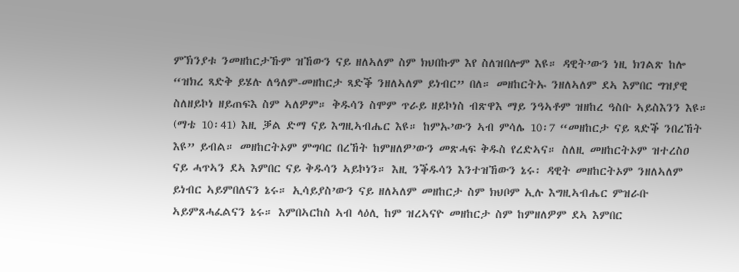ምኽንያቱ ንመዘከርታኹም ዝኸውን ናይ ዘለኣለም ስም ክህበኩም እየ ስለዝበሎም እዩ። ዳዊት’ውን ነዚ ክገልጽ ከሎ “ዝክረ ጻድቅ ይሄሉ ለዓለም-መዘከርታ ጻድቕ ንዘለኣለም ይነብር” በለ። መዘከርትኡ ንዘለኣለም ደኣ እምበር ግዝያዊ ስለዘይኮነ ዘይጠፍእ ስም ኣለዎም። ቅዱሳን ስሞም ጥራይ ዘይኮነስ ብጽዋእ ማይ ንዓኣቶም ዝዘከረ ዓስቡ ኣይስእንን እዩ። (ማቴ 10፡41) እዚ ቓል ድማ ናይ እግዚኣብሔር እዩ። ከምኡ’ውን ኣብ ምሳሌ 10፡7 “መዘከርታ ናይ ጻድቕ ንበረኸት እዩ” ይብል። መዘከርትኦም ምግባር በረኸት ከምዘለዎ’ውን መጽሓፍ ቅዱስ የረድኣና። ስለዚ መዘከርትኦም ዝተረስዐ ናይ ሓጥኣን ደኣ እምበር ናይ ቅዱሳን ኣይኮነን። እዚ ንቕዱሳን እንተዝኸውን ኔሩ፡ ዳዊት መዘከርትኦም ንዘለኣለም ይነብር ኣይምበለናን ኔሩ። ኢሳይያስ’ውን ናይ ዘለኣለም መዘከርታ ስም ክህቦም ኢሉ እግዚኣብሔር ምዝራቡ ኣይምጸሓፈልናን ኔሩ። እምበኣርከስ ኣብ ላዕሊ ከም ዝረኣናዮ መዘከርታ ስም ከምዘለዎም ደኣ እምበር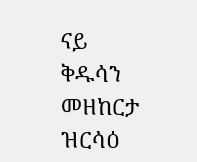ናይ ቅዱሳን መዘከርታ ዝርሳዕ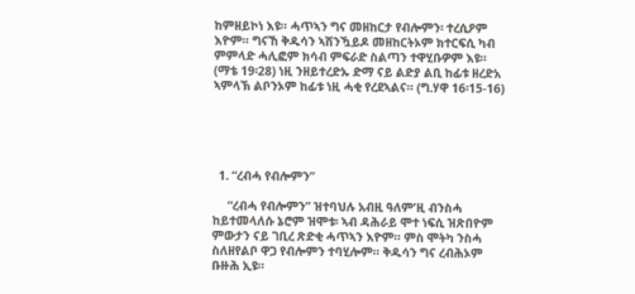ከምዘይኮነ እዩ። ሓጥኣን ግና መዘከርታ የብሎምን፡ ተረሲዖም እዮም። ግናኸ ቅዱሳን ኣሽንዃይዶ መዘከርትኦም ክተርፍሲ ካብ ምምላድ ሓሊፎም ክሳብ ምፍራድ ስልጣን ተዋሂቡዎም እዩ። (ማቴ 19፡28) ነዚ ንዘይተረድኡ ድማ ናይ ልድያ ልቢ ከፊቱ ዘረድአ ኣምላኽ ልቦንኦም ከፊቱ ነዚ ሓቂ የረደኣልና። (ግ.ሃዋ 16፡15-16)





  1. “ረብሓ የብሎምን”

     “ረብሓ የብሎምን” ዝተባህሉ አብዚ ዓለም’ዚ ብንስሓ ከይተመላለሱ ኔሮም ዝሞቱ፡ ኣብ ዳሕራይ ሞተ ነፍሲ ዝጽበዮም ምውታን ናይ ገቢረ ጽድቂ ሓጥኣን እዮም። ምስ ሞትካ ንስሓ ስለዘየልቦ ዋጋ የብሎምን ተባሂሎም። ቅዱሳን ግና ረብሕኦም ቡዙሕ ኢዩ።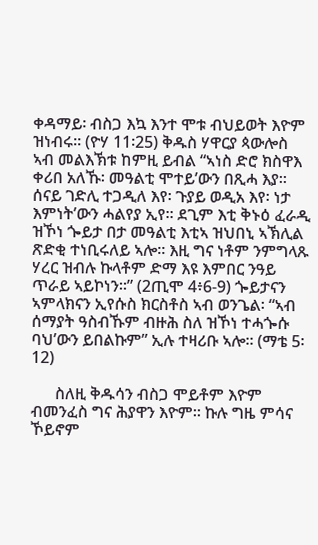ቀዳማይ፡ ብስጋ እኳ እንተ ሞቱ ብህይወት እዮም ዝነብሩ። (ዮሃ 11፡25) ቅዱስ ሃዋርያ ጳውሎስ ኣብ መልእኽቱ ከምዚ ይብል “ኣነስ ድሮ ክስዋእ ቀሪበ አለኹ፡ መዓልቲ ሞተይ’ውን በጺሓ እያ። ሰናይ ገድሊ ተጋዲለ እየ፡ ጉያይ ወዲአ እየ፡ ነታ እምነት’ውን ሓልየያ ኢየ። ደጊም እቲ ቅኑዕ ፈራዲ ዝኾነ ጐይታ በታ መዓልቲ እቲኣ ዝህበኒ ኣኽሊል ጽድቂ ተነቢሩለይ ኣሎ። እዚ ግና ነቶም ንምግላጹ ሃረር ዝብሉ ኩላቶም ድማ እዩ እምበር ንዓይ ጥራይ ኣይኮነን።” (2ጢሞ 4፥6-9) ጐይታናን ኣምላክናን ኢየሱስ ክርስቶስ ኣብ ወንጌል፡ “ኣብ ሰማያት ዓስብኹም ብዙሕ ስለ ዝኾነ ተሓጐሱ ባህ’ውን ይበልኩም” ኢሉ ተዛሪቡ ኣሎ። (ማቴ 5፡12)

      ስለዚ ቅዱሳን ብስጋ ሞይቶም እዮም ብመንፈስ ግና ሕያዋን እዮም። ኩሉ ግዜ ምሳና ኾይኖም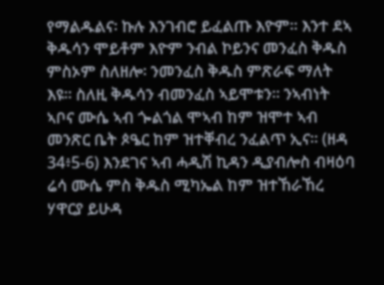የማልዱልና፡ ኩሉ እንገብሮ ይፈልጡ እዮም። እንተ ደኣ ቅዱሳን ሞይቶም እዮም ንብል ኮይንና መንፈስ ቅዱስ ምስኦም ስለዘሎ፡ ንመንፈስ ቅዱስ ምጽራፍ ማለት እዩ። ስለዚ ቅዱሳን ብመንፈስ ኣይሞቱን። ንኣብነት ኣቦና ሙሴ ኣብ ጐልጎል ሞኣብ ከም ዝሞተ ኣብ መንጽር ቤት ጶዔር ከም ዝተቐብረ ንፈልጥ ኢና። (ዘዳ 34፥5-6) እንደገና ኣብ ሓዲሽ ኪዳን ዲያብሎስ ብዛዕባ ሬሳ ሙሴ ምስ ቅዱስ ሚካኤል ከም ዝተኸራኸረ ሃዋርያ ይሁዳ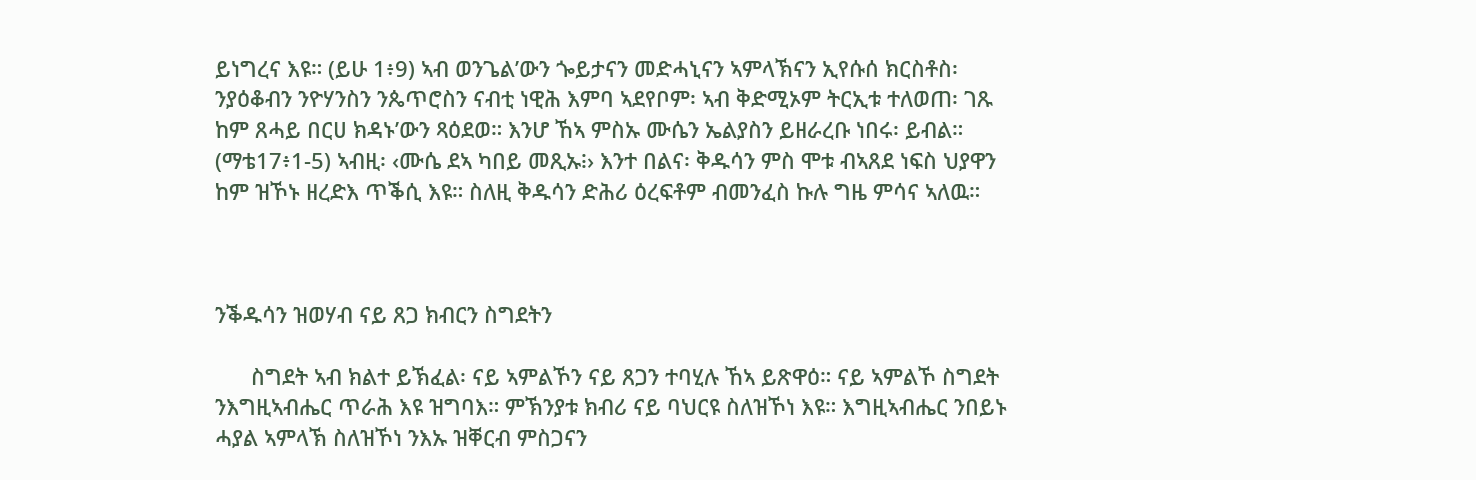ይነግረና እዩ። (ይሁ 1፥9) ኣብ ወንጌል’ውን ጐይታናን መድሓኒናን ኣምላኽናን ኢየሱሰ ክርስቶስ፡ ንያዕቆብን ንዮሃንስን ንጴጥሮስን ናብቲ ነዊሕ እምባ ኣደየቦም፡ ኣብ ቅድሚኦም ትርኢቱ ተለወጠ፡ ገጹ ከም ጸሓይ በርሀ ክዳኑ’ውን ጻዕደወ። እንሆ ኸኣ ምስኡ ሙሴን ኤልያስን ይዘራረቡ ነበሩ፡ ይብል። (ማቴ17፥1-5) ኣብዚ፡ ‹ሙሴ ደኣ ካበይ መጺኡ፧› እንተ በልና፡ ቅዱሳን ምስ ሞቱ ብኣጸደ ነፍስ ህያዋን ከም ዝኾኑ ዘረድእ ጥቕሲ እዩ። ስለዚ ቅዱሳን ድሕሪ ዕረፍቶም ብመንፈስ ኩሉ ግዜ ምሳና ኣለዉ።



ንቕዱሳን ዝወሃብ ናይ ጸጋ ክብርን ስግደትን

      ስግደት ኣብ ክልተ ይኽፈል፡ ናይ ኣምልኾን ናይ ጸጋን ተባሂሉ ኸኣ ይጽዋዕ። ናይ ኣምልኾ ስግደት ንእግዚኣብሔር ጥራሕ እዩ ዝግባእ። ምኽንያቱ ክብሪ ናይ ባህርዩ ስለዝኾነ እዩ። እግዚኣብሔር ንበይኑ ሓያል ኣምላኽ ስለዝኾነ ንእኡ ዝቐርብ ምስጋናን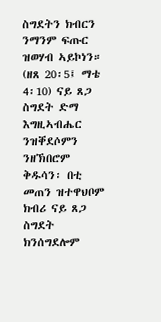ስግደትን ክብርን ንማንም ፍጡር ዝወሃብ ኣይኮነን። (ዘጸ 20፡5፤ ማቴ 4፡10) ናይ ጸጋ ስግደት ድማ እግዚኣብሔር ንዝቐደሶምን ንዘኽበሮም ቅዱሳን፡ በቲ መጠን ዝተዋህቦም ክብሪ ናይ ጸጋ ስግደት ክንሰግደሎም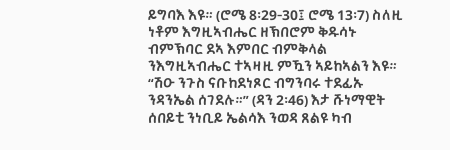ይግባእ እዩ። (ሮሜ 8፡29-30፤ ሮሜ 13፡7) ስለዚ ነቶም እግዚኣብሔር ዘኽበሮም ቅዱሳኑ ብምኽባር ደኣ እምበር ብምቅላል ንእግዚኣብሔር ተኣዛዚ ምዃን ኣይከኣልን እዩ። “ሽዑ ንጉስ ናቡከደነጾር ብግንባሩ ተደፊኡ ንዳንኤል ሰገደሉ።” (ዳን 2፡46) እታ ሹነማዊት ሰበይቲ ንነቢይ ኤልሳእ ንወዳ ጸልዩ ካብ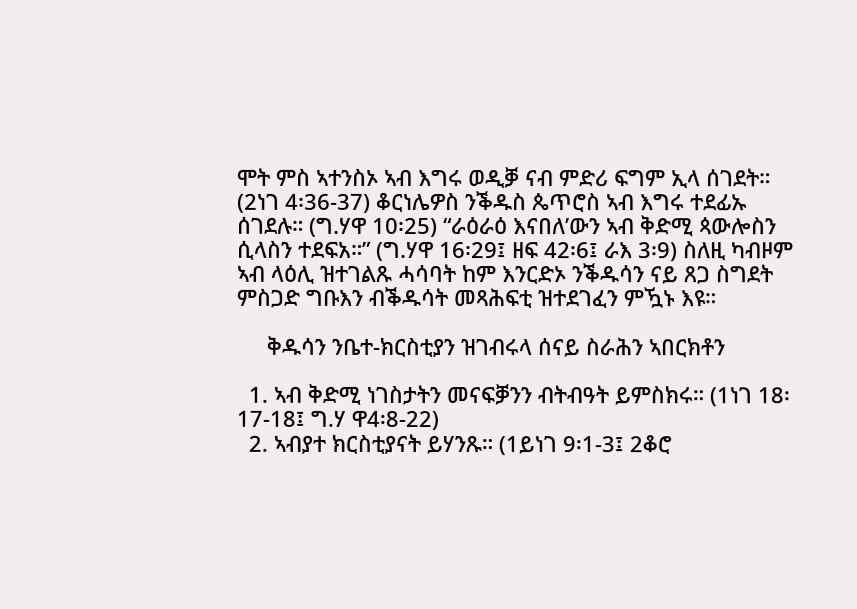ሞት ምስ ኣተንስኦ ኣብ እግሩ ወዲቓ ናብ ምድሪ ፍግም ኢላ ሰገደት። (2ነገ 4፡36-37) ቆርነሌዎስ ንቕዱስ ጴጥሮስ ኣብ እግሩ ተደፊኡ ሰገደሉ። (ግ.ሃዋ 10፡25) “ራዕራዕ እናበለ’ውን ኣብ ቅድሚ ጳውሎስን ሲላስን ተደፍአ።” (ግ.ሃዋ 16፡29፤ ዘፍ 42፡6፤ ራእ 3፡9) ስለዚ ካብዞም ኣብ ላዕሊ ዝተገልጹ ሓሳባት ከም እንርድኦ ንቕዱሳን ናይ ጸጋ ስግደት ምስጋድ ግቡእን ብቕዱሳት መጻሕፍቲ ዝተደገፈን ምዃኑ እዩ።

     ቅዱሳን ንቤተ-ክርስቲያን ዝገብሩላ ሰናይ ስራሕን ኣበርክቶን

  1. ኣብ ቅድሚ ነገስታትን መናፍቓንን ብትብዓት ይምስክሩ። (1ነገ 18፡17-18፤ ግ.ሃ ዋ4፡8-22)
  2. ኣብያተ ክርስቲያናት ይሃንጹ። (1ይነገ 9፡1-3፤ 2ቆሮ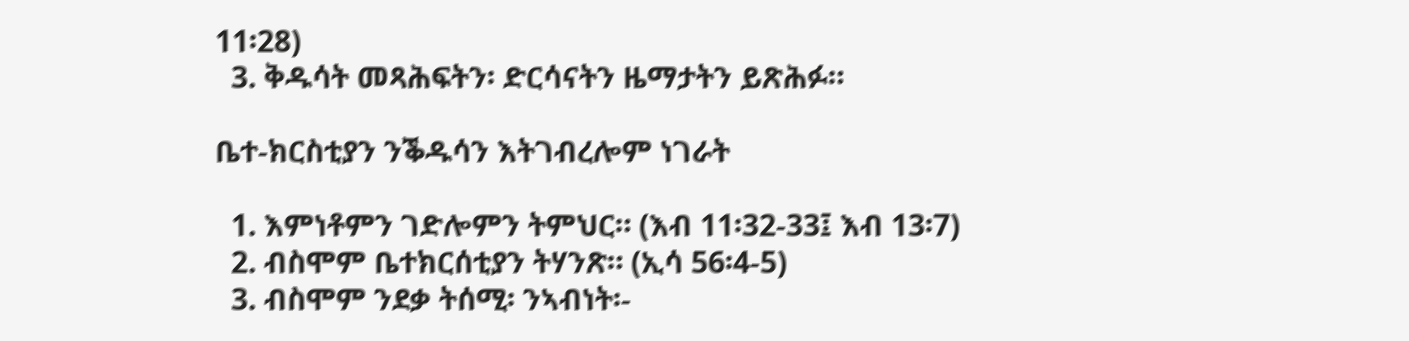11፡28)
  3. ቅዱሳት መጻሕፍትን፡ ድርሳናትን ዜማታትን ይጽሕፉ።

ቤተ-ክርስቲያን ንቕዱሳን እትገብረሎም ነገራት

  1. እምነቶምን ገድሎምን ትምህር። (እብ 11፡32-33፤ እብ 13፡7)
  2. ብስሞም ቤተክርሰቲያን ትሃንጽ። (ኢሳ 56፡4-5)
  3. ብስሞም ንደቃ ትሰሚ፡ ንኣብነት፡-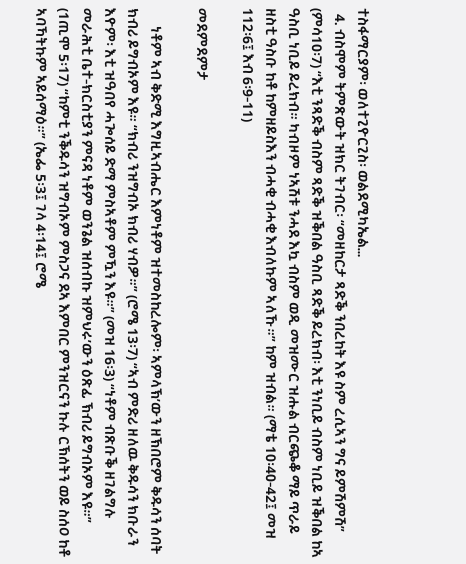ተስፋማርያም፡ ወለተጊዮርጊስ፡ ወልደሚካኤል…
  4. ብስሞም ትምጽውት ዝክር ትገብር፡ “መዘከርታ ጻድቕ ንበረከት እዩ ስም ረሲኣን ግና ይምሽምሽ” (ምሳ10፡7) “እቲ ንጻድቕ ብስም ጻድቕ ዝቕበል ዓስቢ ጻድቕ ይረክብ፡ እቲ ንነቢይ ብስም ነቢይ ዝቕበል ከኣ ዓስቢ ነቢይ ይረክብ። ካብዞም ነኣሽቱ ንሓደ እኳ ብስም ወዲ መዝሙር ዝሑል ብርጭቆ ማይ ጥራይ ዘስቲ ዓስቡ ከቶ ከምዘይስእን ብሓቂ ብሓቂ እብለኩም ኣለኹ።” ከም ዝብል። (ማቴ 10፡40-42፤ መዝ 112፡6፤ እብ 6፡9-11)

መደምደምታ

      ነቶም ኣብ ቅድሚ እግዚኣብሔር እምነቶም ዝተመስከረሎም፡ ኣምላኽ’ውን ዘኽበሮም ቅዱሳን ሰባት ክብሪ ይግብኦም እዩ። “ክብሪ ንዝግብኦ ክብሪ ሃብዎ።” (ሮሜ 13፡7) “ኣብ ምድሪ ዘለዉ ቅዱሳን ክቡራን እዮም፡ እቲ ዝዓበየ ሓጐሰይ ድማ ምስኣቶም ምዃን እዩ።” (መዝ 16፡3) “ነቶም ብጽቡቕ ዘገልግሉ መራሕቲ ቤተ-ክርስቲያን ምናዳ ነቶም ወንጌል ዝሰብኩ ዝምህሩ’ውን ዕጽፊ ኽብሪ ይግብኦም እዩ።” (1ጢሞ 5፡17) “ከምቲ ንቕዱሳን ዝግብኦም ምስጋና ደኣ እምበር ምንዝርናን ኩሉ ርኽሰትን ወይ ስሰዐ ከቶ ኣባኻትኩም ኣይሰማዕ።” (ኤፌ 5፡3፤ ገላ 4፡14፤ ሮሜ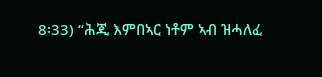8፡33) “ሕጂ እምበኣር ነቶም ኣብ ዝሓለፈ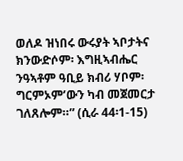ወለዶ ዝነበሩ ውሩያት ኣቦታትና ክንውድሶም፡ እግዚኣብሔር ንዓኣቶም ዓቢይ ክብሪ ሃቦም፡ ግርምኦም’ውን ካብ መጀመርታ ገለጸሎም።” (ሲራ 44፡1-15)